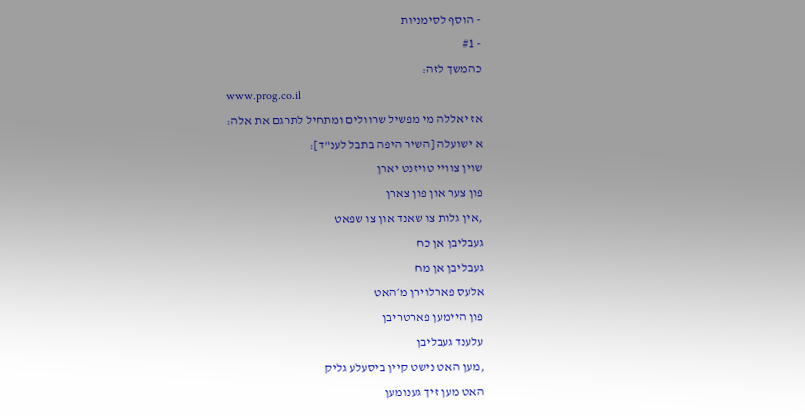- הוסף לסימניות
- #1
כהמשך לזה:
www.prog.co.il
אז יאללה מי מפשיל שרוולים ומתחיל לתרגם את אלה:
א ישועלה [השיר היפה בתבל לענ"ד]:
שוין צוויי טויזנט יארן
פון צער און פון צארן
,אין גלות צו שאנד און צו שפאט
געבליבן אן כח
געבליבן אן מח
אלעס פארלוירן מ׳האט
פון היימען פארטריבן
עלענד געבליבן
,מען האט נישט קיין ביסעלע גליק
האט מען זיך גענומען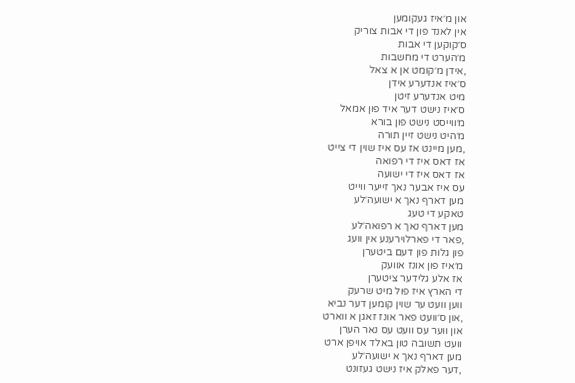און מ׳איז געקומען
אין לאנד פון די אבות צוריק
ס׳קוקען די אבות
מ׳הערט די מחשבות
,אידן מ׳קומט אן א צאל
ס׳איז אנדערע אידן
מיט אנדערע זיטן
ס׳איז נישט דער איד פון אמאל
מ׳ווייסט נישט פון בורא
מ׳היט נישט זיין תורה
,מען מיינט אז עס איז שוין די צייט
אז דאס איז די רפואה
אז דאס איז די ישועה
עס איז אבער נאך זייער ווייט
מען דארף נאך א ישועה׳לע
טאקע די טעג
מען דארף נאך א רפואה׳לע
,פאר די פארלוירענע אין וועג
פון גלות פון דעם ביטערן
מ׳איז פון אונז אוועק
אז אלע גלידער ציטערן
די הארץ איז פול מיט שרעק
ווען וועט ער שוין קומען דער נביא
,און ס׳וועט פאר אונז זאגן א ווארט
און ווער עס וועט עס נאר הערן
וועט תשובה טון באלד אויפן ארט
מען דארף נאך א ישועה׳לע
,דער פאלק איז נישט געזונט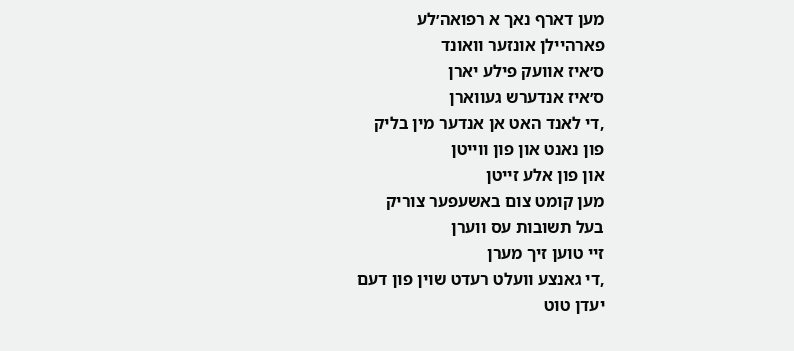מען דארף נאך א רפואה׳לע
פארהיילן אונזער וואונד
ס׳איז אוועק פילע יארן
ס׳איז אנדערש געווארן
,די לאנד האט אן אנדער מין בליק
פון נאנט און פון ווייטן
און פון אלע זייטן
מען קומט צום באשעפער צוריק
בעל תשובות עס ווערן
זיי טוען זיך מערן
,די גאנצע וועלט רעדט שוין פון דעם
יעדן טוט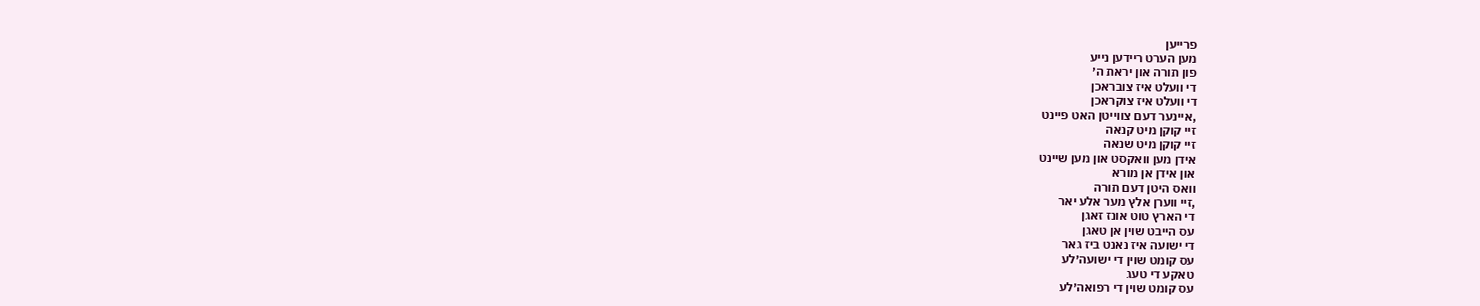פרייען
מען הערט ריידען נייע
פון תורה און יראת ה׳
די וועלט איז צובראכן
די וועלט איז צוקראכן
,איינער דעם צווייטן האט פיינט
זיי קוקן מיט קנאה
זיי קוקן מיט שנאה
אידן מען וואקסט און מען שיינט
און אידן אן מורא
וואס היטן דעם תורה
,זיי ווערן אלץ מער אלע יאר
די הארץ טוט אונז זאגן
עס הייבט שוין אן טאגן
די ישועה איז נאנט ביז גאר
עס קומט שוין די ישועה׳לע
טאקע די טעג
עס קומט שוין די רפואה׳לע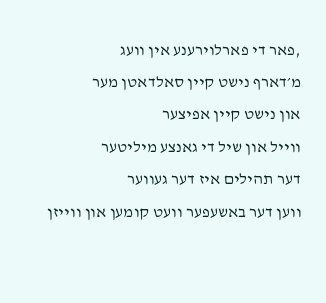,פאר די פארלוירענע אין וועג
מ׳דארף נישט קיין סאלדאטן מער
און נישט קיין אפיצער
ווייל און שיל די גאנצע מיליטער
דער תהילים איז דער געווער
ווען דער באשעפער וועט קומען און ווייזן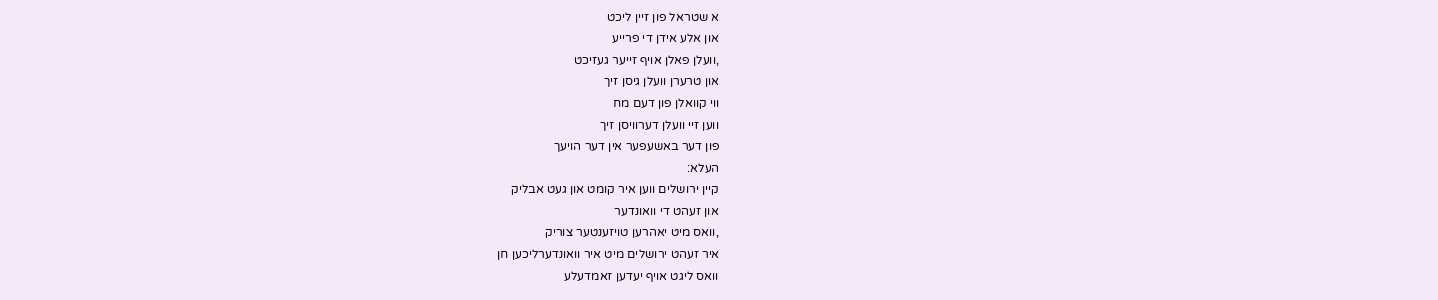א שטראל פון זיין ליכט
און אלע אידן די פרייע
,וועלן פאלן אויף זייער געזיכט
און טרערן וועלן גיסן זיך
ווי קוואלן פון דעם מח
ווען זיי וועלן דערוויסן זיך
פון דער באשעפער אין דער הויעך
העלא:
קיין ירושלים ווען איר קומט און געט אבליק
און זעהט די וואונדער
,וואס מיט יאהרען טויזענטער צוריק
איר זעהט ירושלים מיט איר וואונדערליכען חן
וואס ליגט אויף יעדען זאמדעלע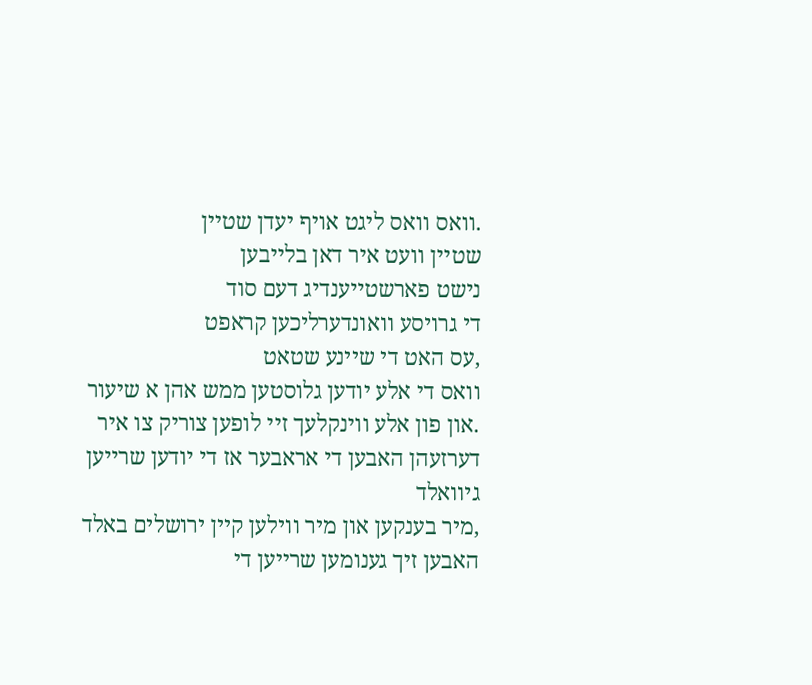.וואס וואס ליגט אויף יעדן שטיין
שטיין וועט איר דאן בלייבען
נישט פארשטייענדיג דעם סוד
די גרויסע וואונדערליכען קראפט
,עס האט די שיינע שטאט
וואס די אלע יודען גלוסטען ממש אהן א שיעור
.און פון אלע ווינקלעך זיי לופען צוריק צו איר
דערזעהן האבען די אראבער אז די יודען שרייען גיוואלד
,מיר בענקען און מיר ווילען קיין ירושלים באלד
האבען זיך גענומען שרייען די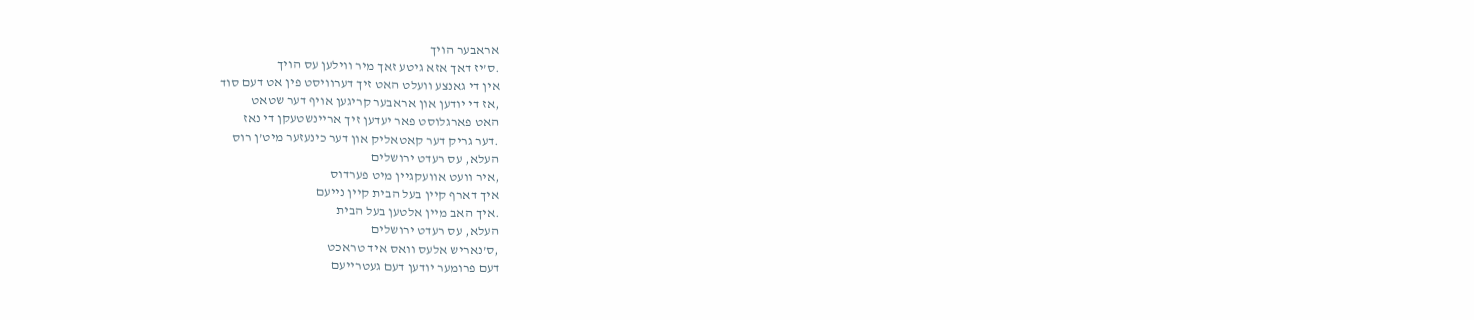אראבער הויך
.ס’יז דאך אזא גיטע זאך מיר ווילען עס הויך
אין די גאנצע וועלט האט זיך דערוויסט פין אט דעם סוד
,אז די יודען און אראבער קריגען אויף דער שטאט
האט פארגלוסט פאר יעדען זיך אריינשטעקן די נאז
.דער גריק דער קאטאליק און דער כינעזער מיט’ן רוס
העלא, עס רעדט ירושלים
,איר וועט אוועקגיין מיט פערדוס
איך דארף קיין בעל הבית קיין נייעם
.איך האב מיין אלטען בעל הבית
העלא, עס רעדט ירושלים
,ס’נאריש אלעס וואס איד טראכט
דעם פרומער יודען דעם געטרייעם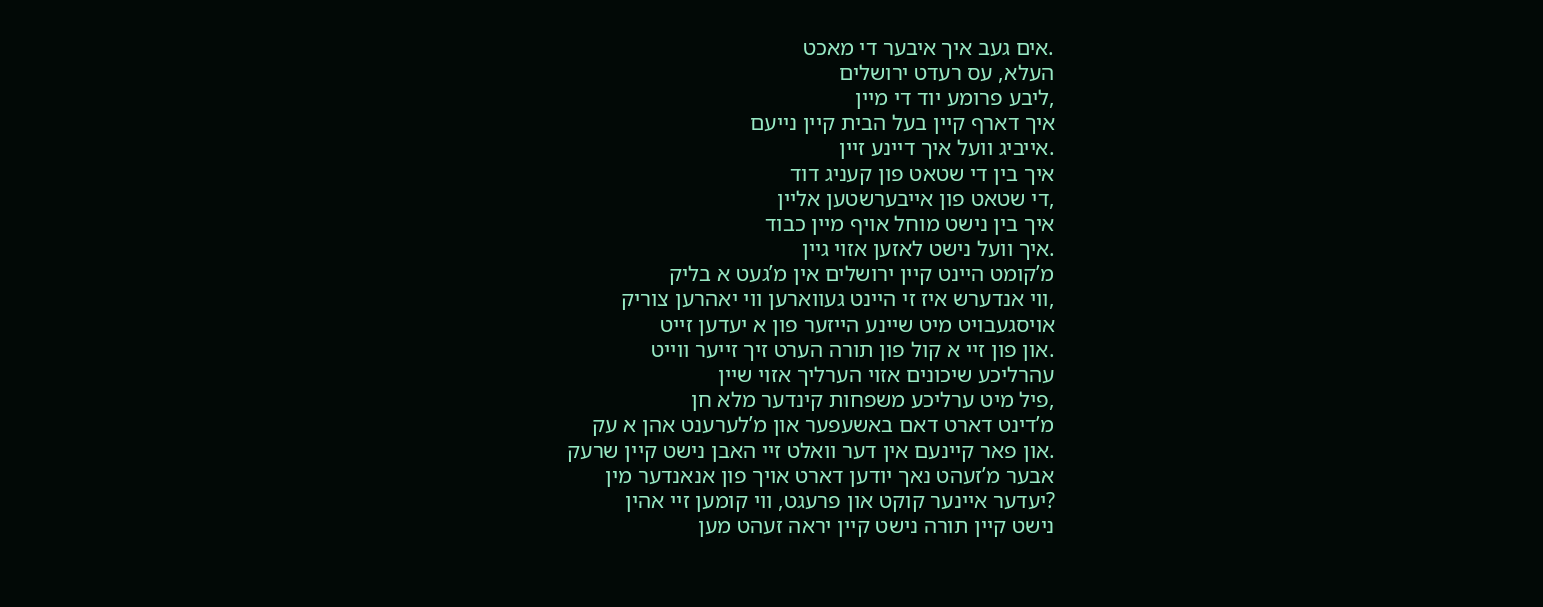.אים געב איך איבער די מאכט
העלא, עס רעדט ירושלים
,ליבע פרומע יוד די מיין
איך דארף קיין בעל הבית קיין נייעם
.אייביג וועל איך דיינע זיין
איך בין די שטאט פון קעניג דוד
,די שטאט פון אייבערשטען אליין
איך בין נישט מוחל אויף מיין כבוד
.איך וועל נישט לאזען אזוי גיין
מ’קומט היינט קיין ירושלים אין מ’געט א בליק
,ווי אנדערש איז זי היינט געווארען ווי יאהרען צוריק
אויסגעבויט מיט שיינע הייזער פון א יעדען זייט
.און פון זיי א קול פון תורה הערט זיך זייער ווייט
עהרליכע שיכונים אזוי הערליך אזוי שיין
,פיל מיט ערליכע משפחות קינדער מלא חן
מ’דינט דארט דאם באשעפער און מ’לערענט אהן א עק
.און פאר קיינעם אין דער וואלט זיי האבן נישט קיין שרעק
אבער מ’זעהט נאך יודען דארט אויך פון אנאנדער מין
?יעדער איינער קוקט און פרעגט, ווי קומען זיי אהין
נישט קיין תורה נישט קיין יראה זעהט מען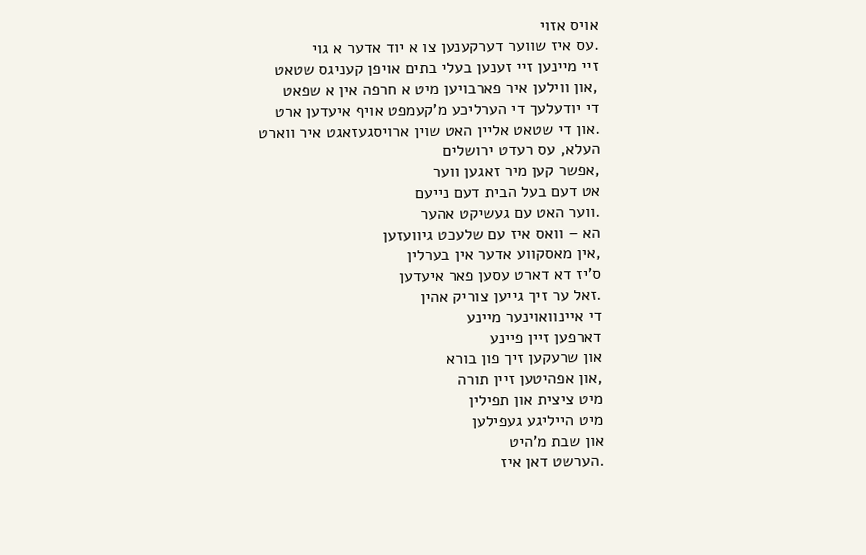אויס אזוי
.עס איז שווער דערקענען צו א יוד אדער א גוי
זיי מיינען זיי זענען בעלי בתים אויפן קעניגס שטאט
,און ווילען איר פארבויען מיט א חרפה אין א שפאט
די יודעלעך די הערליכע מ’קעמפט אויף איעדען ארט
.און די שטאט אליין האט שוין ארויסגעזאגט איר ווארט
העלא, עס רעדט ירושלים
,אפשר קען מיר זאגען ווער
אט דעם בעל הבית דעם נייעם
.ווער האט עם געשיקט אהער
הא – וואס איז עם שלעכט גיוועזען
,אין מאסקווע אדער אין בערלין
ס’יז דא דארט עסען פאר איעדען
.זאל ער זיך גייען צוריק אהין
די איינוואוינער מיינע
דארפען זיין פיינע
און שרעקען זיך פון בורא
,און אפהיטען זיין תורה
מיט ציצית און תפילין
מיט הייליגע געפילען
און שבת מ’היט
.הערשט דאן איז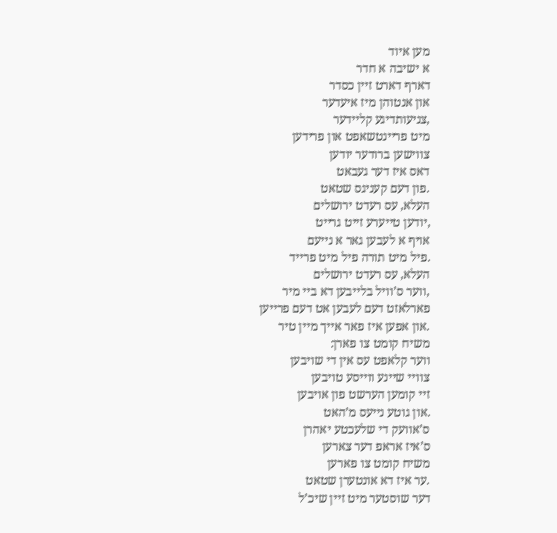מען איוד
א ישיבה א חדר
דארף דארט זיין כסדר
און אנטוהן מיז איעדער
,צניעותדיגע קליידער
מיט פריינטשאפט און פרידען
צווישען ברודער יודען
דאס איז דער געבאט
.פון דעם קעניגס שטאט
העלא, עס רעדט ירושלים
,יודען טייערע זייט גרייט
אויף א לעבען גאר א נייעם
.פיל מיט תורה פיל מיט פרייד
העלא, עס רעדט ירושלים
,ווער ס’וויל בלייבען דא ביי מיר
פארלאזט דעם לעבען אט דעם פרייען
.און אפען איז פאר אייך מיין טיר
משיח קומט צו פארן:
ווער קלאפט עס אין די שויבען
צוויי שיינע ווייסע טויבען
זיי קומען הערשט פון אויבען
.און גוטע נייעס מ’האט
ס’אוועק די שלעכטע יאהרן
ס’איז אראפ דער צארען
משיח קומט צו פארען
.ער איז דא אונטערן שטאט
דער שוסטער מיט זיין שיכ’ל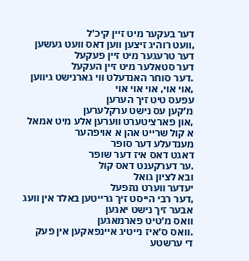דער בעקער מיט זיין קיכ’ל
,וועט רוהיג זיצען ווען דאס וועט געשען
דער טרעגער מיט זיין פעקעל
דער סטאלער מיט זיין העקעל
.דער סוחר האנדעלט ווי גארנישט גיווען
,אוי אוי, אוי אוי אוי
עפעס טיט זיך הערען
מ’קען עס נישט ערקלערען
,און פארציטערט ווערען אלע מיט אמאל
א קול שרייט אהן א אויפהער
מענדעלע דער סופר
דאגט דאס איז דער שופר
.ער דערקענט דאס קול
ובא לציון גואל
יעדער ווערט נתפעל
,דער רבי הייסט זיך גרייטען באלד אין וועג
אבער זיך נישט יאגען
וואס מ’טיט פארמאגען
.וואס ס’איז נייטיג איינפאקען אין פעק
די ערשטע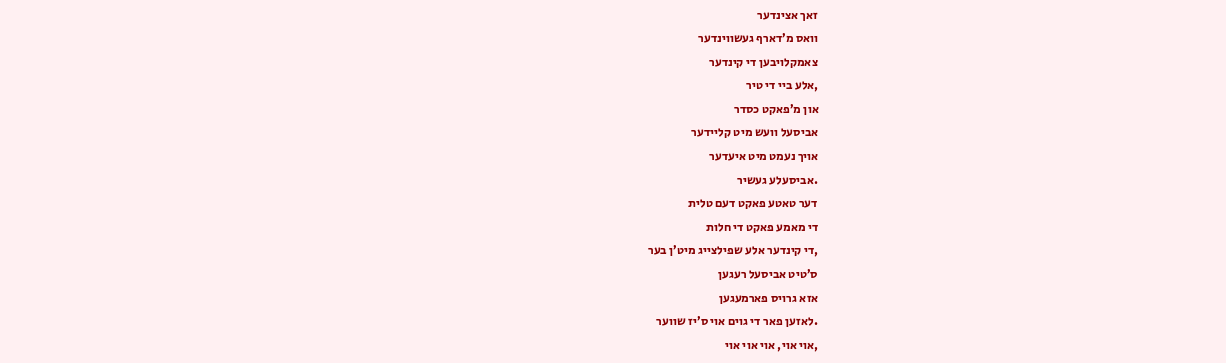זאך אצינדער
וואס מ’דארף געשווינדער
צאמקלויבען די קינדער
,אלע ביי די טיר
און מ’פאקט כסדר
אביסעל וועש מיט קליידער
אויך נעמט מיט איעדער
.אביסעלע געשיר
דער טאטע פאקט דעם טלית
די מאמע פאקט די חלות
,די קינדער אלע שפילצייג מיט’ן בער
ס’טיט אביסעל רעגען
אזא גרויס פארמעגען
.לאזען פאר די גוים אוי ס’יז שווער
,אוי אוי, אוי אוי אוי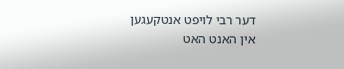דער רבי לויפט אנטקעגען
אין האנט האט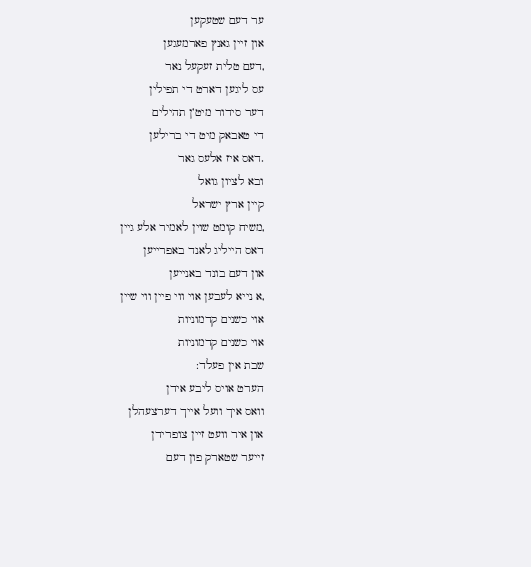ער דעם שטעקען
און זיין גאנץ פארמעגען
,דעם טלית זעקעל נאר
עס ליגען דארט די תפילין
דער סידור מיט’ן תהילים
די טאבאק מיט די ברילען
.דאס איז אלעס גאר
ובא לציון גואל
קיין ארץ ישראל
,משיח קומט שוין לאמיר אלע גיין
דאס הייליג לאנד באפרייען
און דעם בונד באנייען
,א נייא לעבען אוי ווי פיין ווי שיין
אוי כשנים קדמוניות
אוי כשנים קדמוניות
שבת אין פעלד:
הערט אויס ליבע אידן
וואס איך וועל אייך דערצעהלן
און איר וועט זיין צופרידן
זייער שטארק פון דעם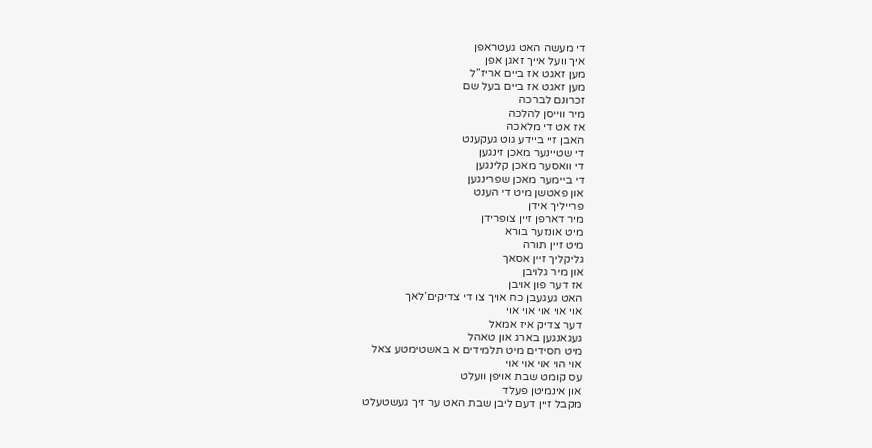די מעשה האט געטראפן
איך וועל אייך זאגן אפן
מען זאגט אז ביים אריז”ל
מען זאגט אז ביים בעל שם
זכרונם לברכה
מיר ווייסן להלכה
אז אט די מלאכה
האבן זיי ביידע גוט געקענט
די שטיינער מאכן זינגען
די וואסער מאכן קלינגען
די ביימער מאכן שפרינגען
און פאטשן מיט די הענט
פרייליך אידן
מיר דארפן זיין צופרידן
מיט אונזער בורא
מיט זיין תורה
גליקליך זיין אסאך
און מיר גלויבן
אז דער פון אויבן
האט געגעבן כח אויך צו די צדיקים’לאך
אוי אוי אוי אוי אוי
דער צדיק איז אמאל
געגאנגען בארג און טאהל
מיט חסידים מיט תלמידים א באשטימטע צאל
אוי הוי אוי אוי אוי
עס קומט שבת אויפן וועלט
און אינמיטן פעלד
מקבל זיין דעם ליבן שבת האט ער זיך געשטעלט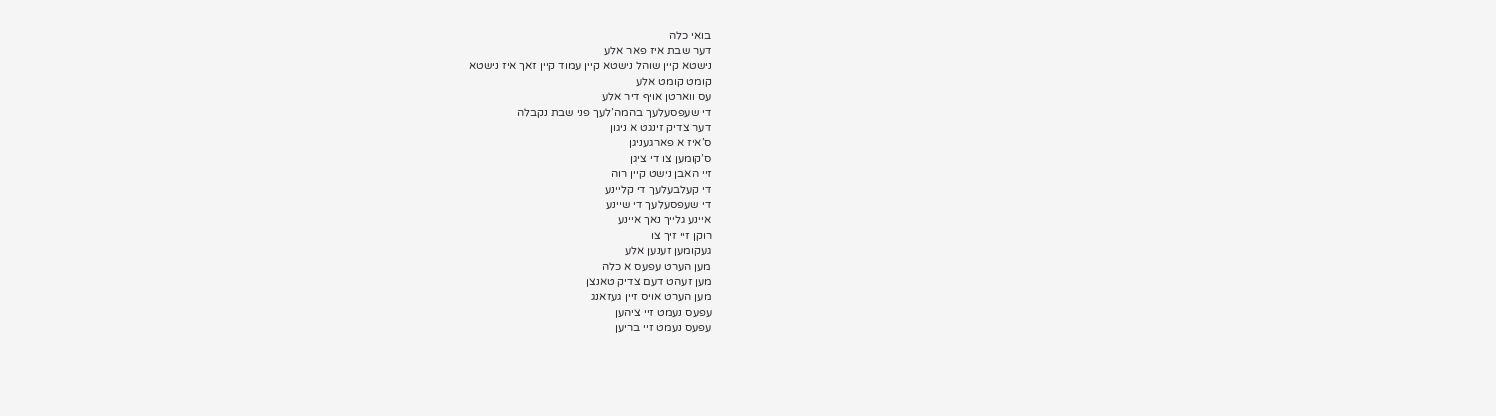בואי כלה
דער שבת איז פאר אלע
נישטא קיין שוהל נישטא קיין עמוד קיין זאך איז נישטא
קומט קומט אלע
עס ווארטן אויף דיר אלע
די שעפסעלעך בהמה’לעך פני שבת נקבלה
דער צדיק זינגט א ניגון
ס’איז א פארגעניגן
ס’קומען צו די ציגן
זיי האבן נישט קיין רוה
די קעלבעלעך די קליינע
די שעפסעלעך די שיינע
איינע גלייך נאך איינע
רוקן זיי זיך צו
געקומען זענען אלע
מען הערט עפעס א כלה
מען זעהט דעם צדיק טאנצן
מען הערט אויס זיין געזאנג
עפעס נעמט זיי ציהען
עפעס נעמט זיי בריען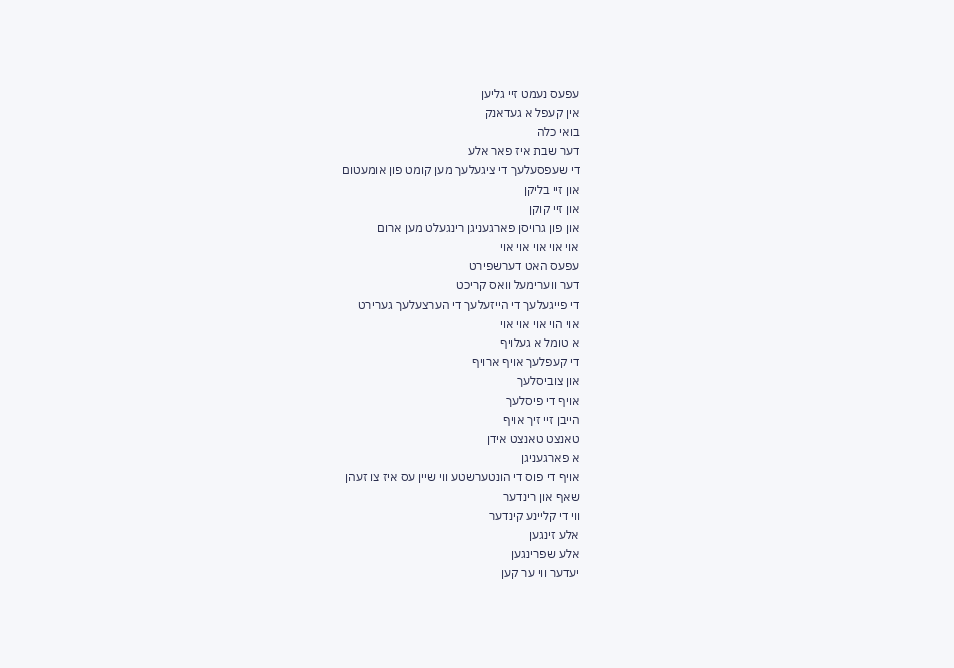עפעס נעמט זיי גליען
אין קעפל א געדאנק
בואי כלה
דער שבת איז פאר אלע
די שעפסעלעך די ציגעלעך מען קומט פון אומעטום
און זיי בליקן
און זיי קוקן
און פון גרויסן פארגעניגן רינגעלט מען ארום
אוי אוי אוי אוי אוי
עפעס האט דערשפירט
דער ווערימעל וואס קריכט
די פייגעלעך די הייזעלעך די הערצעלעך גערירט
אוי הוי אוי אוי אוי
א טומל א געלויף
די קעפלעך אויף ארויף
און צוביסלעך
אויף די פיסלעך
הייבן זיי זיך אויף
טאנצט טאנצט אידן
א פארגעניגן
אויף די פוס די הונטערשטע ווי שיין עס איז צו זעהן
שאף און רינדער
ווי די קליינע קינדער
אלע זינגען
אלע שפרינגען
יעדער ווי ער קען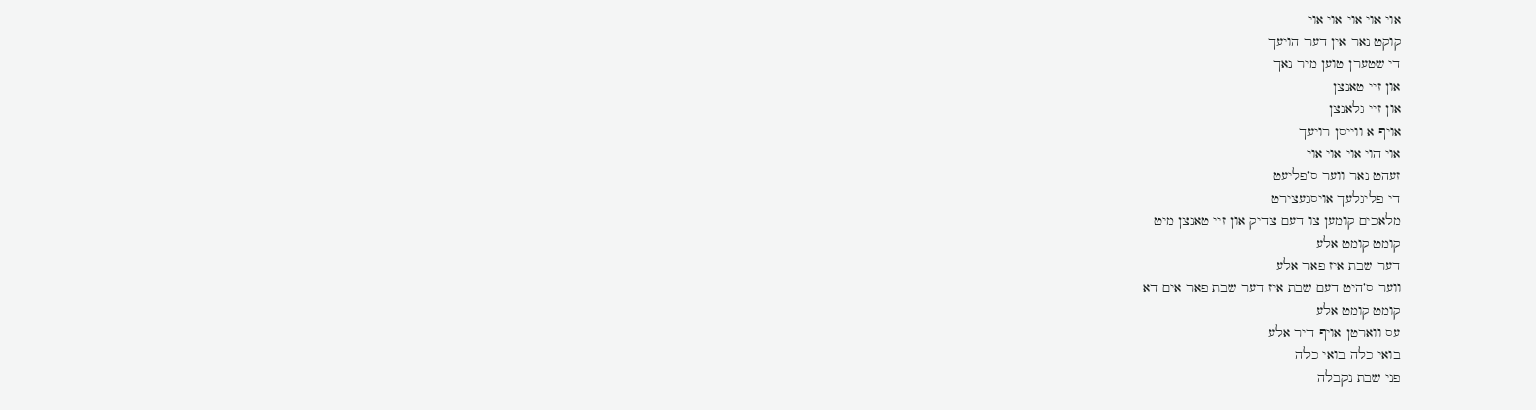אוי אוי אוי אוי אוי
קוקט נאר אין דער הויעך
די שטערן טוען מיר נאך
און זיי טאנצן
און זיי גלאנצן
אויף א ווייסן רויעך
אוי הוי אוי אוי אוי
זעהט נאר ווער ס’פליעט
די פליגלעך אויסגעצירט
מלאכים קומען צו דעם צדיק און זיי טאנצן מיט
קומט קומט אלע
דער שבת איז פאר אלע
ווער ס’היט דעם שבת איז דער שבת פאר אים דא
קומט קומט אלע
עס ווארטן אויף דיר אלע
בואי כלה בואי כלה
פני שבת נקבלה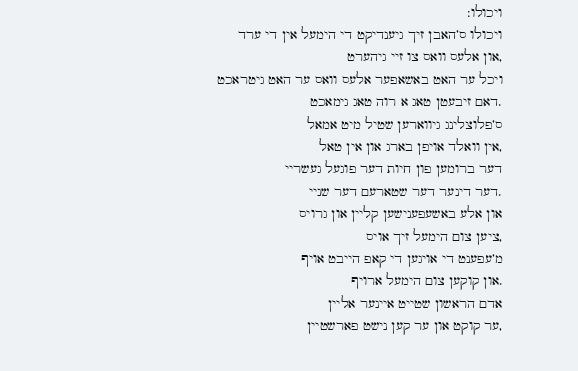ויכולו:
ויכולו ס’האבן זיך גיענדיקט די הימעל אין די ערד
,און אלעס וואס צו זיי גיהערט
ויכל ער האט באשאפער אלעס וואס ער האט גיטראכט
.דאם זיבעטן טאג א רוה טאג גימאכט
ס’פלוצלינג גיווארען שטיל מיט אמאל
,אין וואלד אויפן בארג און אין טאל
דער ברומען פון חיות דער פוגעל געשריי
.דער דינער דער שטארעם דער שניי
און אלע באשעפענישען קליין און גרויס
,ציען צום הימעל זיך אויס
מ’עפענט די אויגען די קאפ הייבט אויף
.און קוקען צום הימעל ארויף
אדם הראשון שטייט איינער אליין
,ער קוקט און ער קען נישט פארשטיין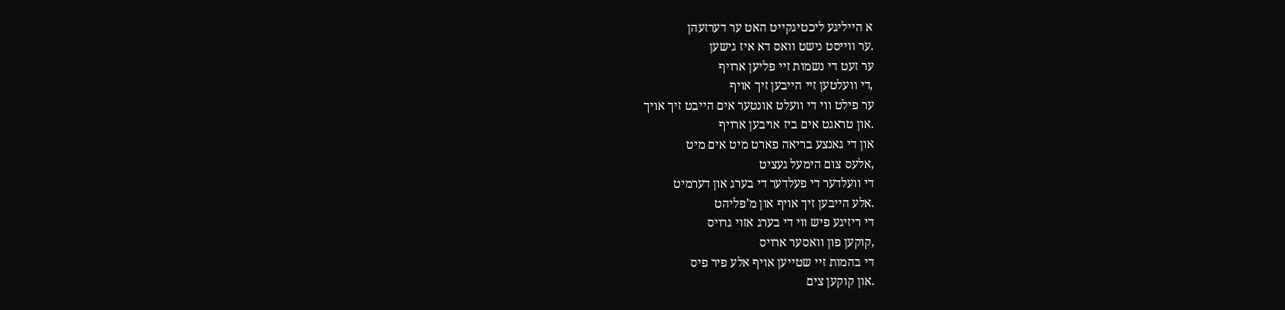א הייליגע ליכטיגקייט האט ער דערזעהן
.ער ווייסט נישט וואס דא איז גישען
ער זעט די נשמות זיי פליען ארויף
,די וועלטען זיי הייבען זיך אויף
ער פילט ווי די וועלט אונטער אים הייבט זיך אויך
.און טראגט אים ביז אויבען ארויף
און די גאנצע בריאה פארט מיט אים מיט
,אלעס צום הימעל געציט
די וועלדער די פעלדער די בערג און דערמיט
.אלע הייבען זיך אויף און מ’פליהט
די ריזיגע פיש ווי די בערג אזוי גרויס
,קוקען פון וואסער ארויס
די בהמות זיי שטייען אויף אלע פיר פיס
.און קוקען צים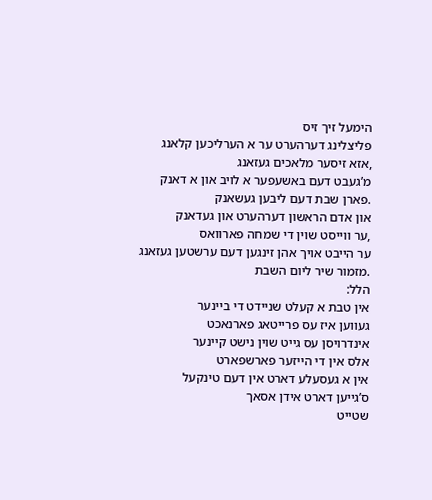הימעל זיך זיס
פליצלינג דערהערט ער א הערליכען קלאנג
,אזא זיסער מלאכים געזאנג
מ’געבט דעם באשעפער א לויב און א דאנק
.פארן שבת דעם ליבען געשאנק
און אדם הראשון דערהערט און געדאנק
,ער ווייסט שוין די שמחה פארוואס
ער הייבט אויך אהן זינגען דעם ערשטען געזאנג
.מזמור שיר ליום השבת
הלל:
אין טבת א קעלט שניידט די ביינער
געווען איז עס פרייטאג פארנאכט
אינדרויסן עס גייט שוין נישט קיינער
אלס אין די הייזער פארשפארט
אין א געסעלע דארט אין דעם טינקעל
ס’גייען דארט אידן אסאך
שטייט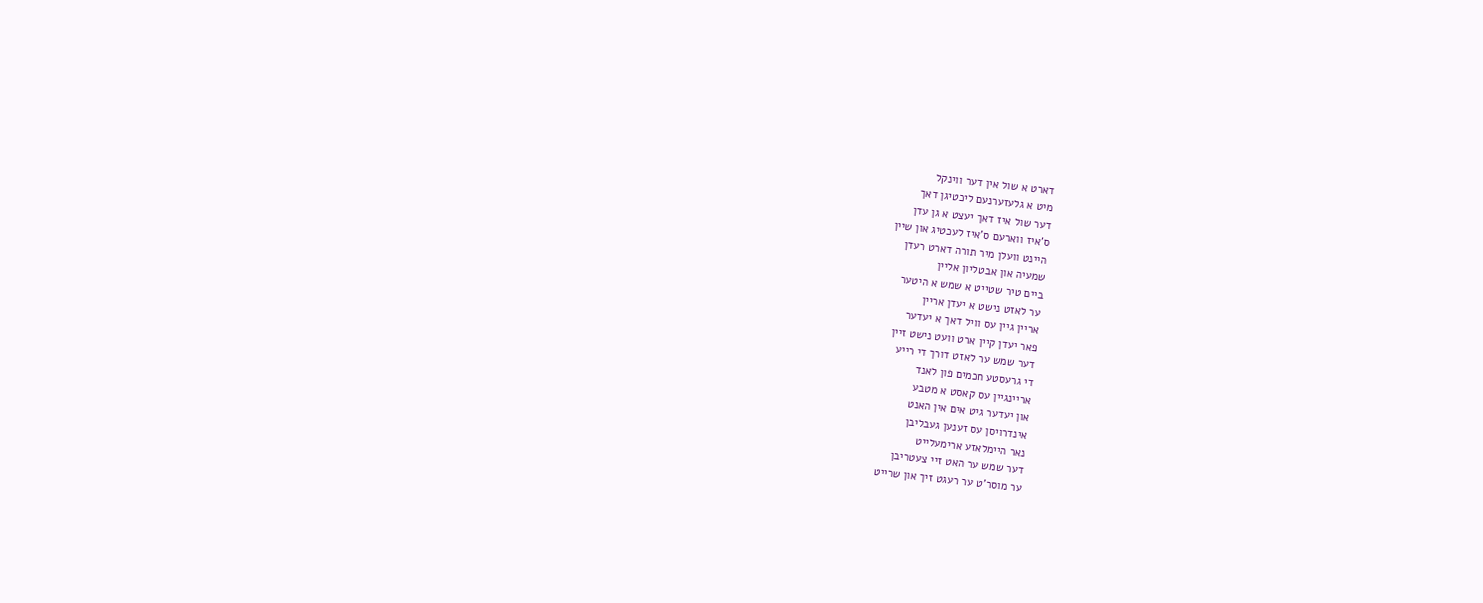דארט א שול אין דער ווינקל
מיט א גלעזערנעם ליכטיגן דאך
דער שול איז דאך יעצט א גן עדן
ס’איז ווארעם ס’איז לעכטיג און שיין
היינט וועלן מיר תורה דארט רעדן
שמעיה און אבטליון אליין
ביים טיר שטייט א שמש א היטער
ער לאזט נישט א יעדן אריין
אריין גיין עס וויל דאך א יעדער
פאר יעדן קיין ארט וועט נישט זיין
דער שמש ער לאזט דורך די רייע
די גרעסטע חכמים פון לאנד
אריינגיין עס קאסט א מטבע
און יעדער גיט אים אין האנט
אינדרויסן עס זענען געבליבן
נאר היימלאזע ארימעלייט
דער שמש ער האט זיי צעטריבן
ער מוסר’ט ער רעגט זיך און שרייט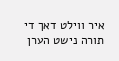איר ווילט דאך די תורה נישט הערן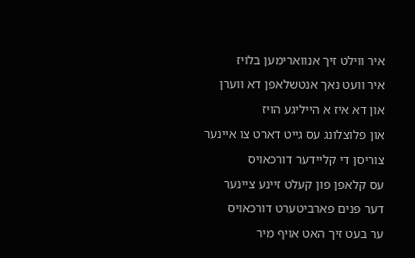איר ווילט זיך אנווארימען בלויז
איר וועט נאך אנטשלאפן דא ווערן
און דא איז א הייליגע הויז
און פלוצלונג עס גייט דארט צו איינער
צוריסן די קליידער דורכאויס
עס קלאפן פון קעלט זיינע ציינער
דער פנים פארביטערט דורכאויס
ער בעט זיך האט אויף מיר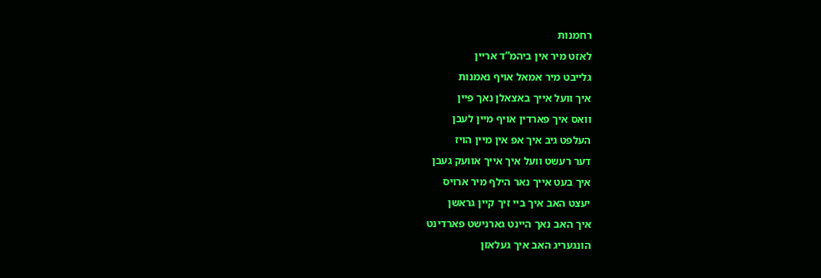רחמנות
לאזט מיר אין ביהמ”ד אריין
גלייבט מיר אמאל אויף נאמנות
איך וועל אייך באצאלן נאך פיין
וואס איך פארדין אויף מיין לעבן
העלפט גיב איך אפ אין מיין הויז
דער רעשט וועל איך אייך אוועק געבן
איך בעט אייך נאר הילף מיר ארויס
יעצט האב איך ביי זיך קיין גראשן
איך האב נאך היינט גארנישט פארדינט
הונגעריג האב איך געלאזן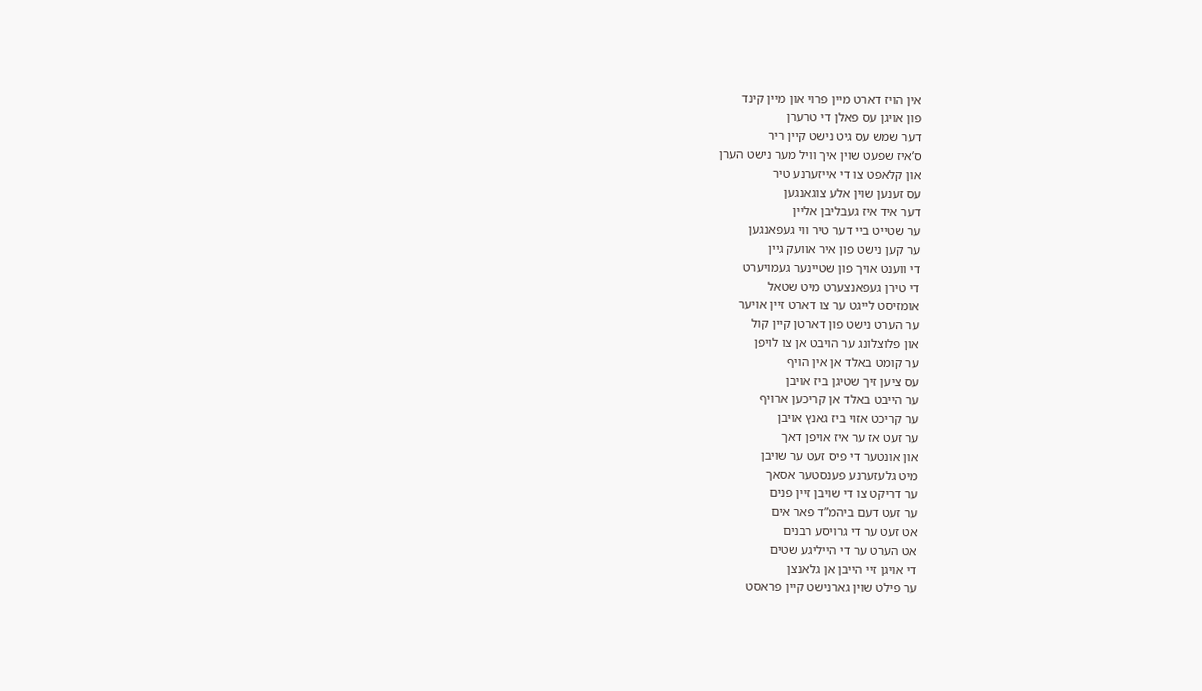אין הויז דארט מיין פרוי און מיין קינד
פון אויגן עס פאלן די טרערן
דער שמש עס גיט נישט קיין ריר
ס’איז שפעט שוין איך וויל מער נישט הערן
און קלאפט צו די אייזערנע טיר
עס זענען שוין אלע צוגאנגען
דער איד איז געבליבן אליין
ער שטייט ביי דער טיר ווי געפאנגען
ער קען נישט פון איר אוועק גיין
די ווענט אויך פון שטיינער געמויערט
די טירן געפאנצערט מיט שטאל
אומזיסט לייגט ער צו דארט זיין אויער
ער הערט נישט פון דארטן קיין קול
און פלוצלונג ער הויבט אן צו לויפן
ער קומט באלד אן אין הויף
עס ציען זיך שטיגן ביז אויבן
ער הייבט באלד אן קריכען ארויף
ער קריכט אזוי ביז גאנץ אויבן
ער זעט אז ער איז אויפן דאך
און אונטער די פיס זעט ער שויבן
מיט גלעזערנע פענסטער אסאך
ער דריקט צו די שויבן זיין פנים
ער זעט דעם ביהמ”ד פאר אים
אט זעט ער די גרויסע רבנים
אט הערט ער די הייליגע שטים
די אויגן זיי הייבן אן גלאנצן
ער פילט שוין גארנישט קיין פראסט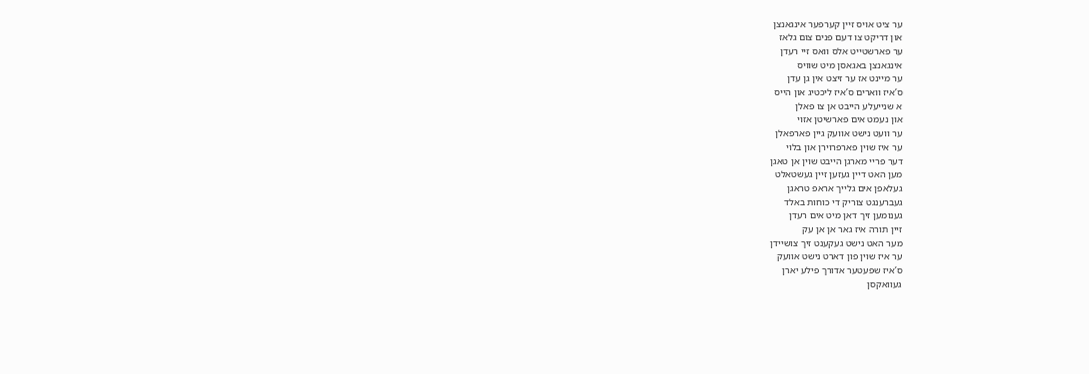ער ציט אויס זיין קערפער אינגאנצן
און דריקט צו דעם פנים צום גלאז
ער פארשטייט אלס וואס זיי רעדן
אינגאנצן באגאסן מיט שוויס
ער מיינט אז ער זיצט אין גן עדן
ס’איז ווארים ס’איז ליכטיג און הייס
א שנייעלע הייבט אן צו פאלן
און נעמט אים פארשיטן אזוי
ער וועט נישט אוועק גיין פארפאלן
ער איז שוין פארפרוירן און בלוי
דער פריי מארגן הייבט שוין אן טאגן
מען האט דיין געזען זיין געשטאלט
געלאפן אים גלייך אראפ טראגן
געברענגט צוריק די כוחות באלד
גענומען זיך דאן מיט אים רעדן
זיין תורה איז גאר אן אן עק
מער האט נישט געקענט זיך צושיידן
ער איז שוין פון דארט נישט אוועק
ס’איז שפעטער אדורך פילע יארן
געוואקסן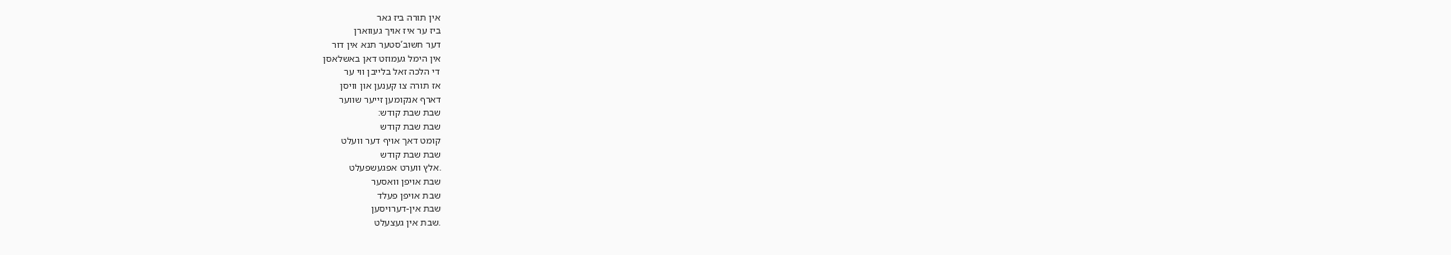אין תורה ביז גאר
ביז ער איז אויך געווארן
דער חשוב’סטער תנא אין דור
אין הימל געמוזט דאן באשלאסן
די הלכה זאל בלייבן ווי ער
אז תורה צו קענען און וויסן
דארף אנקומען זייער שווער
שבת שבת קודש:
שבת שבת קודש
קומט דאך אויף דער וועלט
שבת שבת קודש
.אלץ ווערט אפגעשפעלט
שבת אויפן וואסער
שבת אויפן פעלד
שבת אין-דערויסען
.שבת אין געצעלט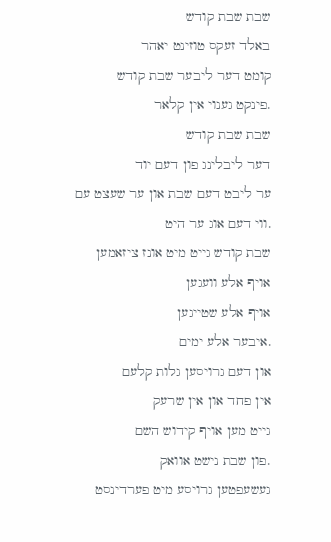שבת שבת קודש
באלד זעקס טוזינט יאהר
קומט דער ליבער שבת קודש
.פינקט גענוי אין קלאר
שבת שבת קודש
דער ליבלינג פון דעם יוד
ער ליבט דעם שבת און ער שעצט עם
.ווי דעם אוג ער היט
שבת קודש גייט מיט אונז ציזאמען
אויף אלע וועגען
אויף אלע שטייגען
.איבער אלע ימים
און דעם גרויסען גלות קלעם
אין פחד און אין שרעק
גייט מען אויף קידוש השם
.פון שבת נישט אוואק
געשעפטען גרויסע מיט פערדינסט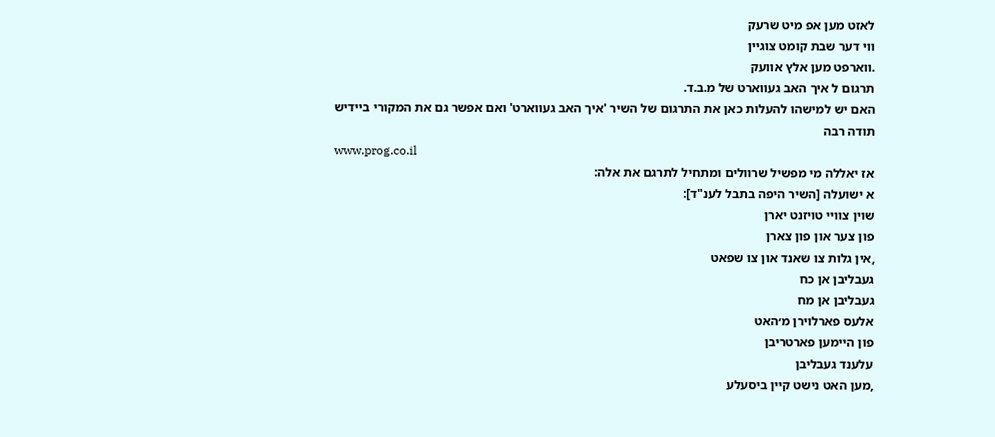לאזט מען אפ מיט שרעק
ווי דער שבת קומט צוגיין
.ווארפט מען אלץ אוועק
תרגום ל איך האב געווארט של מ.ב.ד.
האם יש למישהו להעלות כאן את התרגום של השיר 'איך האב געווארט' ואם אפשר גם את המקורי ביידיש תודה רבה
www.prog.co.il
אז יאללה מי מפשיל שרוולים ומתחיל לתרגם את אלה:
א ישועלה [השיר היפה בתבל לענ"ד]:
שוין צוויי טויזנט יארן
פון צער און פון צארן
,אין גלות צו שאנד און צו שפאט
געבליבן אן כח
געבליבן אן מח
אלעס פארלוירן מ׳האט
פון היימען פארטריבן
עלענד געבליבן
,מען האט נישט קיין ביסעלע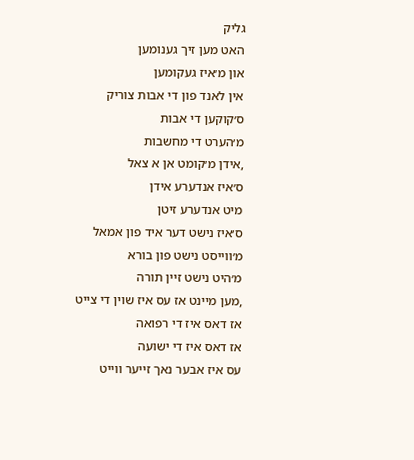גליק
האט מען זיך גענומען
און מ׳איז געקומען
אין לאנד פון די אבות צוריק
ס׳קוקען די אבות
מ׳הערט די מחשבות
,אידן מ׳קומט אן א צאל
ס׳איז אנדערע אידן
מיט אנדערע זיטן
ס׳איז נישט דער איד פון אמאל
מ׳ווייסט נישט פון בורא
מ׳היט נישט זיין תורה
,מען מיינט אז עס איז שוין די צייט
אז דאס איז די רפואה
אז דאס איז די ישועה
עס איז אבער נאך זייער ווייט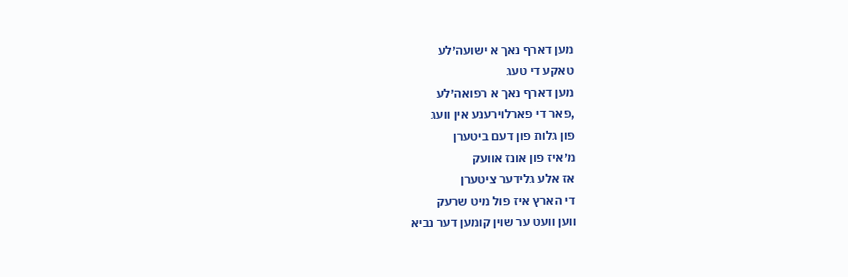מען דארף נאך א ישועה׳לע
טאקע די טעג
מען דארף נאך א רפואה׳לע
,פאר די פארלוירענע אין וועג
פון גלות פון דעם ביטערן
מ׳איז פון אונז אוועק
אז אלע גלידער ציטערן
די הארץ איז פול מיט שרעק
ווען וועט ער שוין קומען דער נביא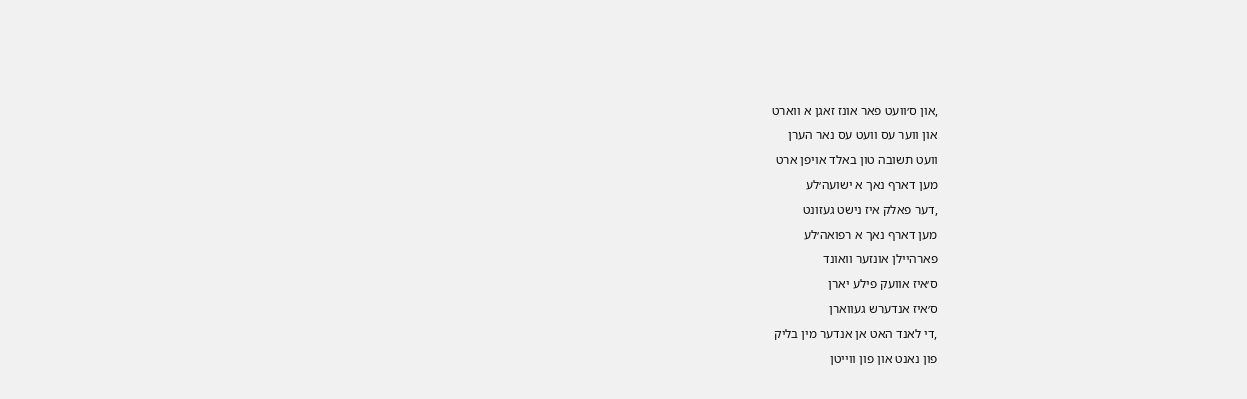,און ס׳וועט פאר אונז זאגן א ווארט
און ווער עס וועט עס נאר הערן
וועט תשובה טון באלד אויפן ארט
מען דארף נאך א ישועה׳לע
,דער פאלק איז נישט געזונט
מען דארף נאך א רפואה׳לע
פארהיילן אונזער וואונד
ס׳איז אוועק פילע יארן
ס׳איז אנדערש געווארן
,די לאנד האט אן אנדער מין בליק
פון נאנט און פון ווייטן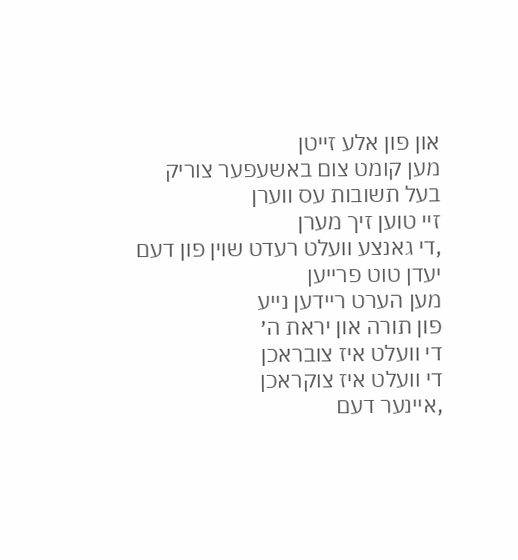און פון אלע זייטן
מען קומט צום באשעפער צוריק
בעל תשובות עס ווערן
זיי טוען זיך מערן
,די גאנצע וועלט רעדט שוין פון דעם
יעדן טוט פרייען
מען הערט ריידען נייע
פון תורה און יראת ה׳
די וועלט איז צובראכן
די וועלט איז צוקראכן
,איינער דעם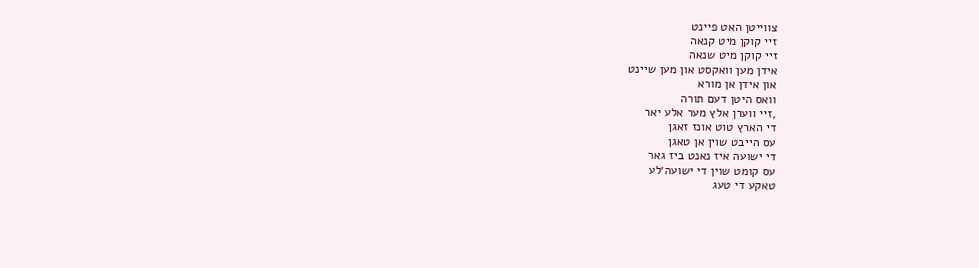צווייטן האט פיינט
זיי קוקן מיט קנאה
זיי קוקן מיט שנאה
אידן מען וואקסט און מען שיינט
און אידן אן מורא
וואס היטן דעם תורה
,זיי ווערן אלץ מער אלע יאר
די הארץ טוט אונז זאגן
עס הייבט שוין אן טאגן
די ישועה איז נאנט ביז גאר
עס קומט שוין די ישועה׳לע
טאקע די טעג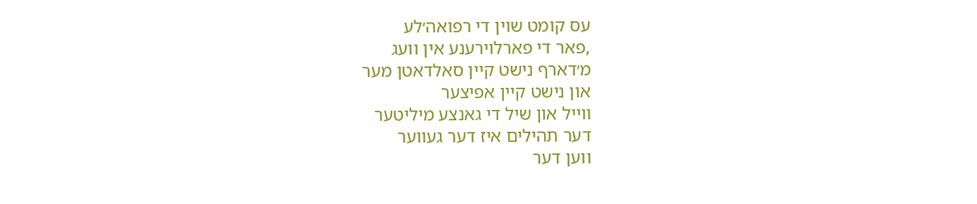עס קומט שוין די רפואה׳לע
,פאר די פארלוירענע אין וועג
מ׳דארף נישט קיין סאלדאטן מער
און נישט קיין אפיצער
ווייל און שיל די גאנצע מיליטער
דער תהילים איז דער געווער
ווען דער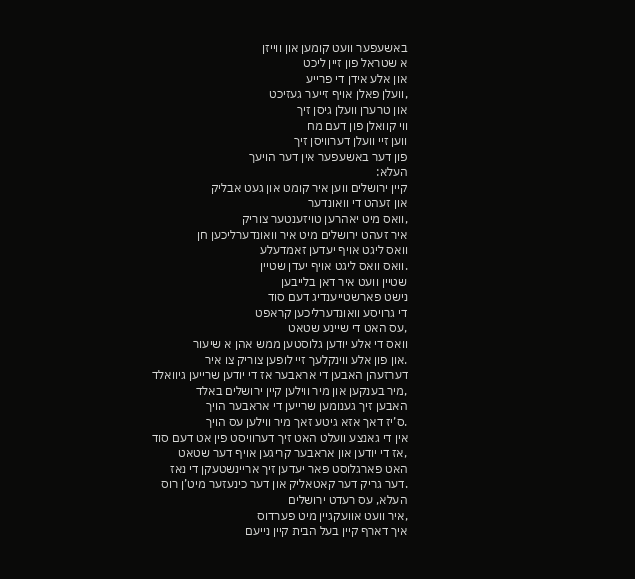באשעפער וועט קומען און ווייזן
א שטראל פון זיין ליכט
און אלע אידן די פרייע
,וועלן פאלן אויף זייער געזיכט
און טרערן וועלן גיסן זיך
ווי קוואלן פון דעם מח
ווען זיי וועלן דערוויסן זיך
פון דער באשעפער אין דער הויעך
העלא:
קיין ירושלים ווען איר קומט און געט אבליק
און זעהט די וואונדער
,וואס מיט יאהרען טויזענטער צוריק
איר זעהט ירושלים מיט איר וואונדערליכען חן
וואס ליגט אויף יעדען זאמדעלע
.וואס וואס ליגט אויף יעדן שטיין
שטיין וועט איר דאן בלייבען
נישט פארשטייענדיג דעם סוד
די גרויסע וואונדערליכען קראפט
,עס האט די שיינע שטאט
וואס די אלע יודען גלוסטען ממש אהן א שיעור
.און פון אלע ווינקלעך זיי לופען צוריק צו איר
דערזעהן האבען די אראבער אז די יודען שרייען גיוואלד
,מיר בענקען און מיר ווילען קיין ירושלים באלד
האבען זיך גענומען שרייען די אראבער הויך
.ס’יז דאך אזא גיטע זאך מיר ווילען עס הויך
אין די גאנצע וועלט האט זיך דערוויסט פין אט דעם סוד
,אז די יודען און אראבער קריגען אויף דער שטאט
האט פארגלוסט פאר יעדען זיך אריינשטעקן די נאז
.דער גריק דער קאטאליק און דער כינעזער מיט’ן רוס
העלא, עס רעדט ירושלים
,איר וועט אוועקגיין מיט פערדוס
איך דארף קיין בעל הבית קיין נייעם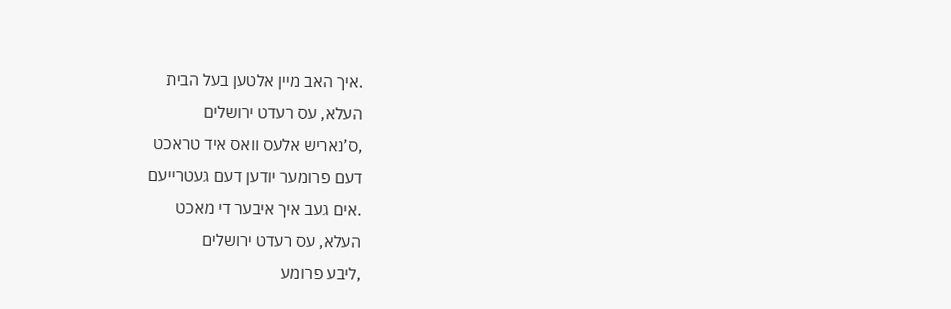.איך האב מיין אלטען בעל הבית
העלא, עס רעדט ירושלים
,ס’נאריש אלעס וואס איד טראכט
דעם פרומער יודען דעם געטרייעם
.אים געב איך איבער די מאכט
העלא, עס רעדט ירושלים
,ליבע פרומע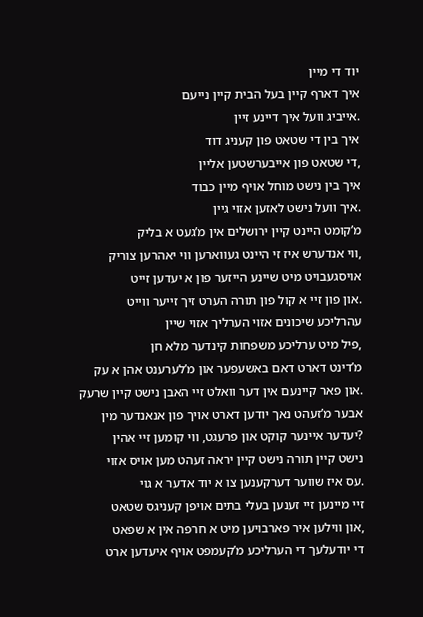יוד די מיין
איך דארף קיין בעל הבית קיין נייעם
.אייביג וועל איך דיינע זיין
איך בין די שטאט פון קעניג דוד
,די שטאט פון אייבערשטען אליין
איך בין נישט מוחל אויף מיין כבוד
.איך וועל נישט לאזען אזוי גיין
מ’קומט היינט קיין ירושלים אין מ’געט א בליק
,ווי אנדערש איז זי היינט געווארען ווי יאהרען צוריק
אויסגעבויט מיט שיינע הייזער פון א יעדען זייט
.און פון זיי א קול פון תורה הערט זיך זייער ווייט
עהרליכע שיכונים אזוי הערליך אזוי שיין
,פיל מיט ערליכע משפחות קינדער מלא חן
מ’דינט דארט דאם באשעפער און מ’לערענט אהן א עק
.און פאר קיינעם אין דער וואלט זיי האבן נישט קיין שרעק
אבער מ’זעהט נאך יודען דארט אויך פון אנאנדער מין
?יעדער איינער קוקט און פרעגט, ווי קומען זיי אהין
נישט קיין תורה נישט קיין יראה זעהט מען אויס אזוי
.עס איז שווער דערקענען צו א יוד אדער א גוי
זיי מיינען זיי זענען בעלי בתים אויפן קעניגס שטאט
,און ווילען איר פארבויען מיט א חרפה אין א שפאט
די יודעלעך די הערליכע מ’קעמפט אויף איעדען ארט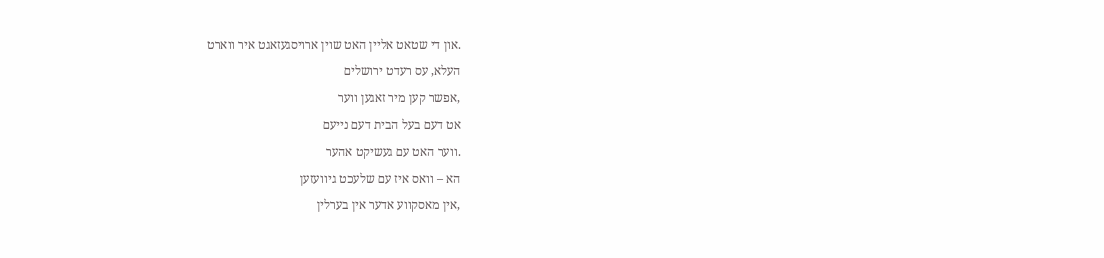.און די שטאט אליין האט שוין ארויסגעזאגט איר ווארט
העלא, עס רעדט ירושלים
,אפשר קען מיר זאגען ווער
אט דעם בעל הבית דעם נייעם
.ווער האט עם געשיקט אהער
הא – וואס איז עם שלעכט גיוועזען
,אין מאסקווע אדער אין בערלין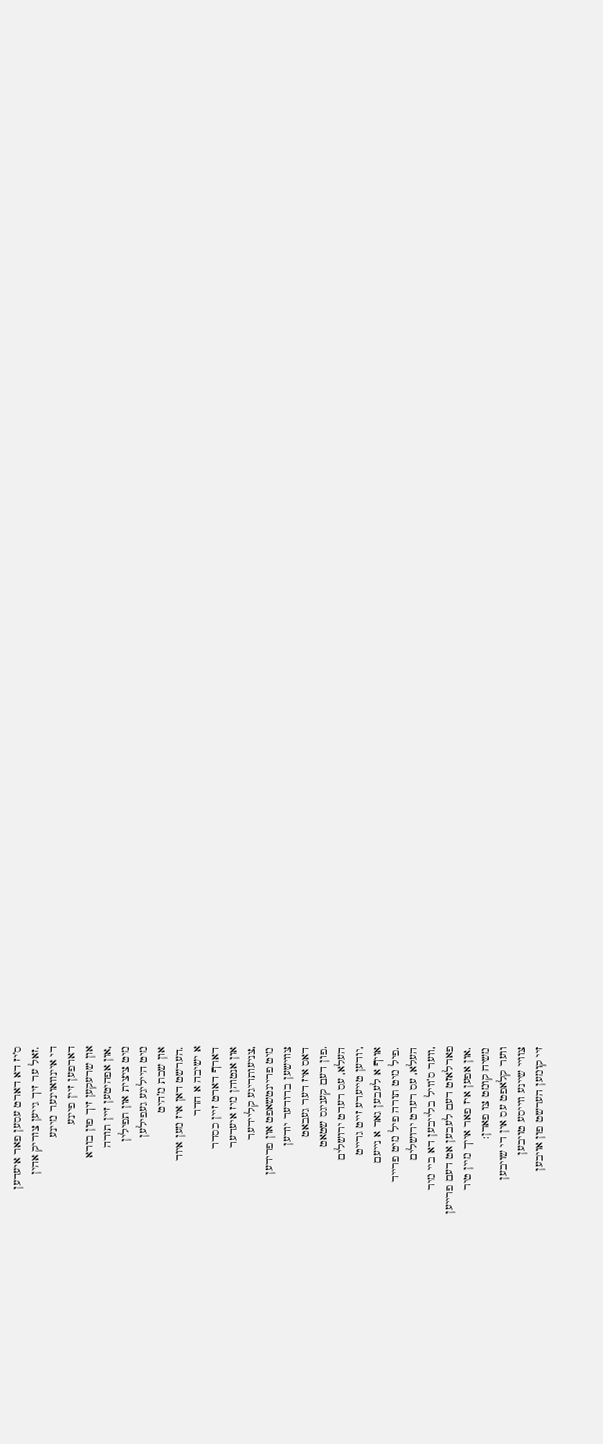ס’יז דא דארט עסען פאר איעדען
.זאל ער זיך גייען צוריק אהין
די איינוואוינער מיינע
דארפען זיין פיינע
און שרעקען זיך פון בורא
,און אפהיטען זיין תורה
מיט ציצית און תפילין
מיט הייליגע געפילען
און שבת מ’היט
.הערשט דאן איז מען איוד
א ישיבה א חדר
דארף דארט זיין כסדר
און אנטוהן מיז איעדער
,צניעותדיגע קליידער
מיט פריינטשאפט און פרידען
צווישען ברודער יודען
דאס איז דער געבאט
.פון דעם קעניגס שטאט
העלא, עס רעדט ירושלים
,יודען טייערע זייט גרייט
אויף א לעבען גאר א נייעם
.פיל מיט תורה פיל מיט פרייד
העלא, עס רעדט ירושלים
,ווער ס’וויל בלייבען דא ביי מיר
פארלאזט דעם לעבען אט דעם פרייען
.און אפען איז פאר אייך מיין טיר
משיח קומט צו פארן:
ווער קלאפט עס אין די שויבען
צוויי שיינע ווייסע טויבען
זיי קומען הערשט פון אויבען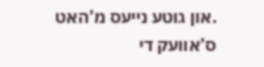.און גוטע נייעס מ’האט
ס’אוועק די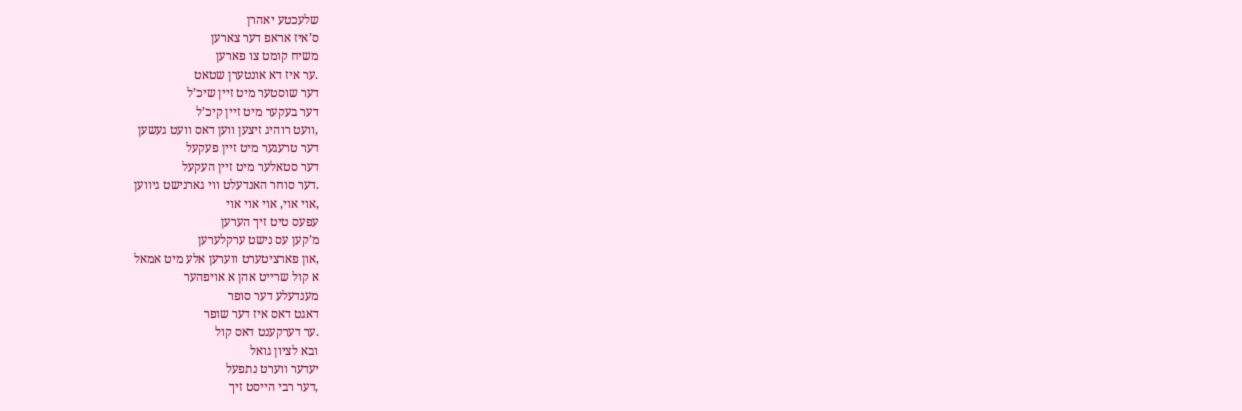שלעכטע יאהרן
ס’איז אראפ דער צארען
משיח קומט צו פארען
.ער איז דא אונטערן שטאט
דער שוסטער מיט זיין שיכ’ל
דער בעקער מיט זיין קיכ’ל
,וועט רוהיג זיצען ווען דאס וועט געשען
דער טרעגער מיט זיין פעקעל
דער סטאלער מיט זיין העקעל
.דער סוחר האנדעלט ווי גארנישט גיווען
,אוי אוי, אוי אוי אוי
עפעס טיט זיך הערען
מ’קען עס נישט ערקלערען
,און פארציטערט ווערען אלע מיט אמאל
א קול שרייט אהן א אויפהער
מענדעלע דער סופר
דאגט דאס איז דער שופר
.ער דערקענט דאס קול
ובא לציון גואל
יעדער ווערט נתפעל
,דער רבי הייסט זיך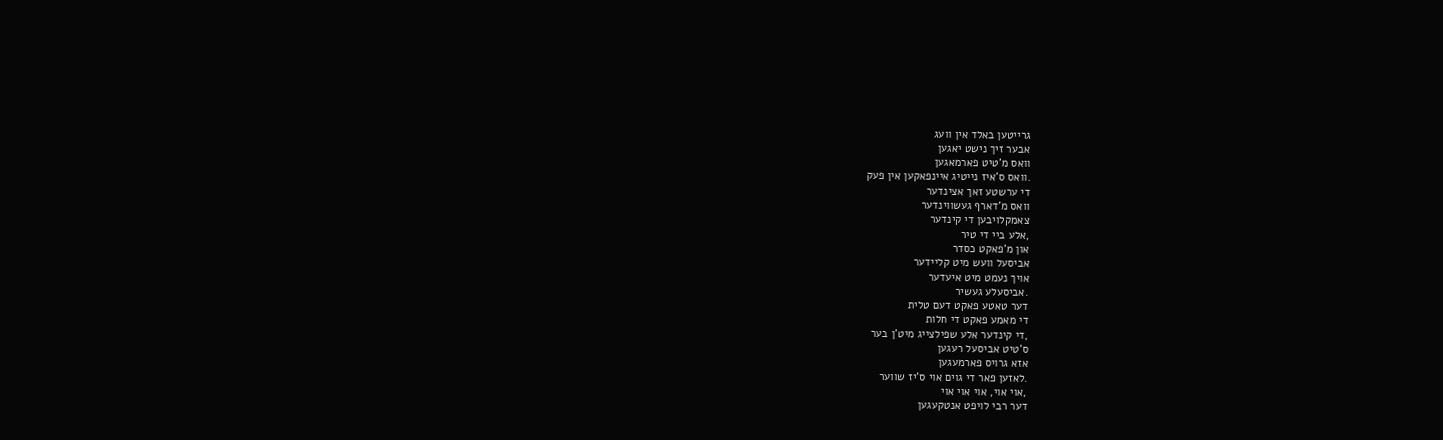גרייטען באלד אין וועג
אבער זיך נישט יאגען
וואס מ’טיט פארמאגען
.וואס ס’איז נייטיג איינפאקען אין פעק
די ערשטע זאך אצינדער
וואס מ’דארף געשווינדער
צאמקלויבען די קינדער
,אלע ביי די טיר
און מ’פאקט כסדר
אביסעל וועש מיט קליידער
אויך נעמט מיט איעדער
.אביסעלע געשיר
דער טאטע פאקט דעם טלית
די מאמע פאקט די חלות
,די קינדער אלע שפילצייג מיט’ן בער
ס’טיט אביסעל רעגען
אזא גרויס פארמעגען
.לאזען פאר די גוים אוי ס’יז שווער
,אוי אוי, אוי אוי אוי
דער רבי לויפט אנטקעגען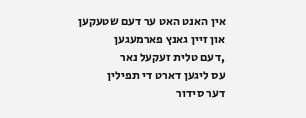אין האנט האט ער דעם שטעקען
און זיין גאנץ פארמעגען
,דעם טלית זעקעל נאר
עס ליגען דארט די תפילין
דער סידור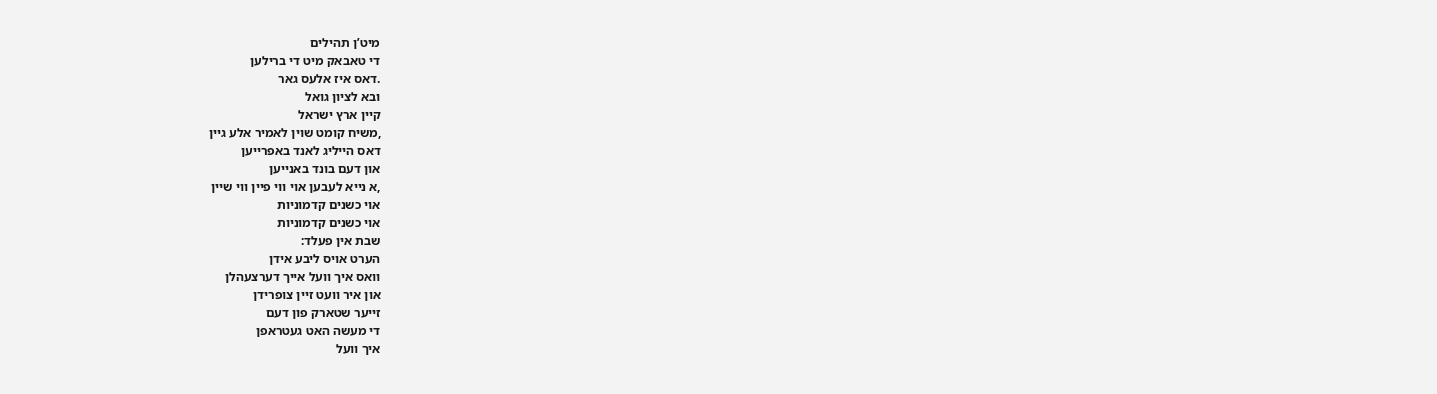מיט’ן תהילים
די טאבאק מיט די ברילען
.דאס איז אלעס גאר
ובא לציון גואל
קיין ארץ ישראל
,משיח קומט שוין לאמיר אלע גיין
דאס הייליג לאנד באפרייען
און דעם בונד באנייען
,א נייא לעבען אוי ווי פיין ווי שיין
אוי כשנים קדמוניות
אוי כשנים קדמוניות
שבת אין פעלד:
הערט אויס ליבע אידן
וואס איך וועל אייך דערצעהלן
און איר וועט זיין צופרידן
זייער שטארק פון דעם
די מעשה האט געטראפן
איך וועל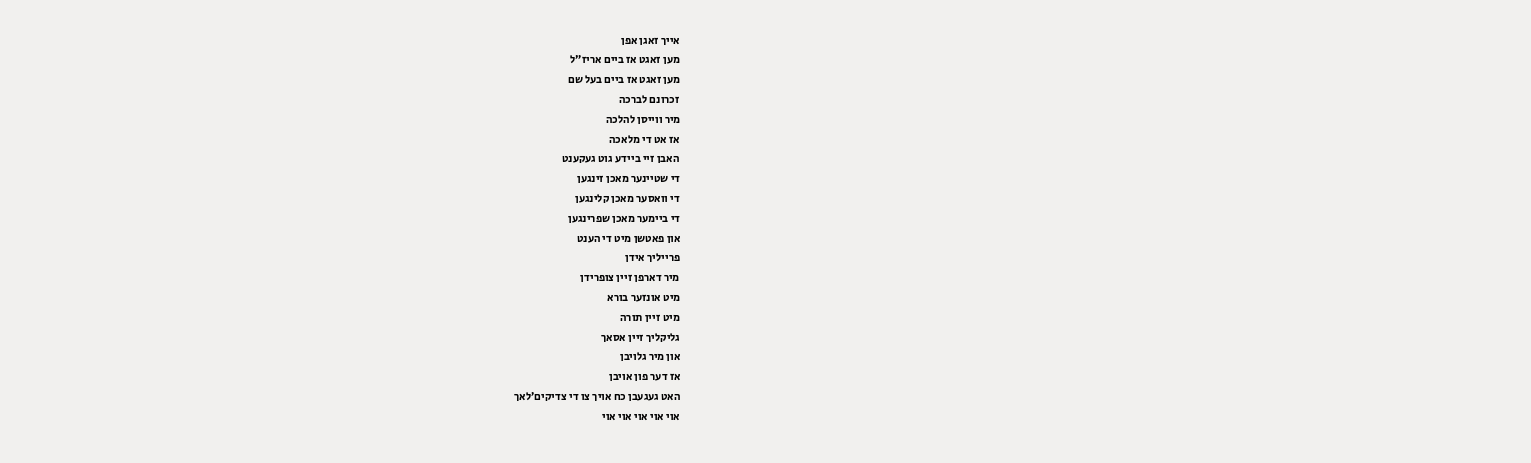אייך זאגן אפן
מען זאגט אז ביים אריז”ל
מען זאגט אז ביים בעל שם
זכרונם לברכה
מיר ווייסן להלכה
אז אט די מלאכה
האבן זיי ביידע גוט געקענט
די שטיינער מאכן זינגען
די וואסער מאכן קלינגען
די ביימער מאכן שפרינגען
און פאטשן מיט די הענט
פרייליך אידן
מיר דארפן זיין צופרידן
מיט אונזער בורא
מיט זיין תורה
גליקליך זיין אסאך
און מיר גלויבן
אז דער פון אויבן
האט געגעבן כח אויך צו די צדיקים’לאך
אוי אוי אוי אוי אוי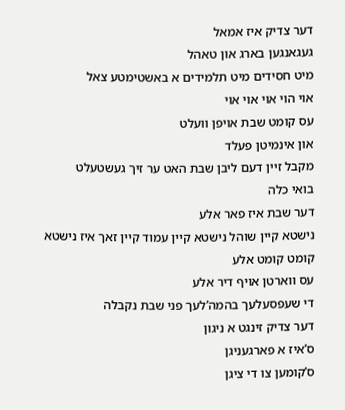דער צדיק איז אמאל
געגאנגען בארג און טאהל
מיט חסידים מיט תלמידים א באשטימטע צאל
אוי הוי אוי אוי אוי
עס קומט שבת אויפן וועלט
און אינמיטן פעלד
מקבל זיין דעם ליבן שבת האט ער זיך געשטעלט
בואי כלה
דער שבת איז פאר אלע
נישטא קיין שוהל נישטא קיין עמוד קיין זאך איז נישטא
קומט קומט אלע
עס ווארטן אויף דיר אלע
די שעפסעלעך בהמה’לעך פני שבת נקבלה
דער צדיק זינגט א ניגון
ס’איז א פארגעניגן
ס’קומען צו די ציגן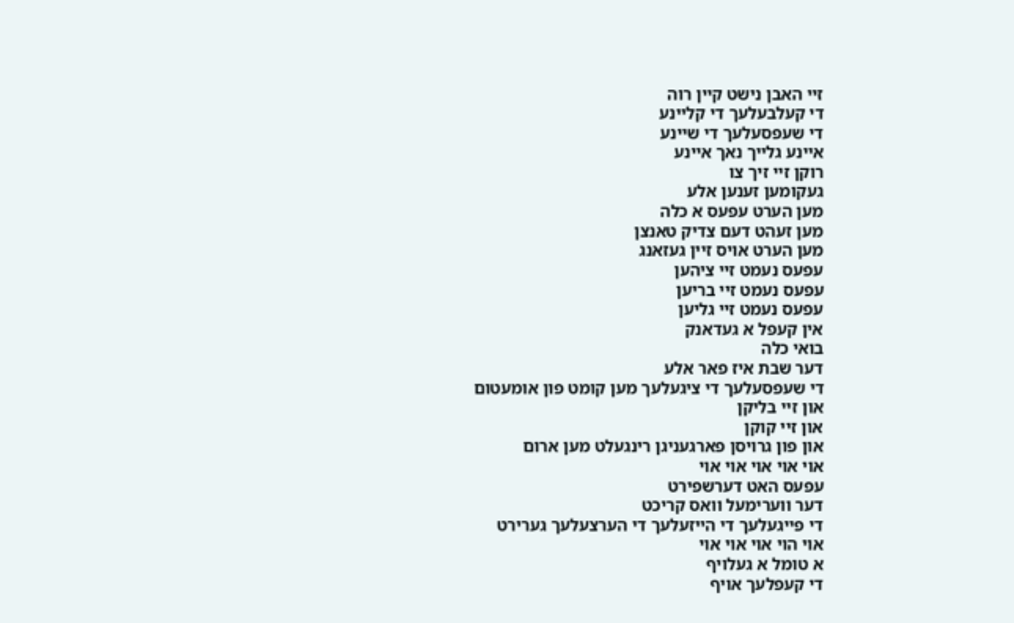זיי האבן נישט קיין רוה
די קעלבעלעך די קליינע
די שעפסעלעך די שיינע
איינע גלייך נאך איינע
רוקן זיי זיך צו
געקומען זענען אלע
מען הערט עפעס א כלה
מען זעהט דעם צדיק טאנצן
מען הערט אויס זיין געזאנג
עפעס נעמט זיי ציהען
עפעס נעמט זיי בריען
עפעס נעמט זיי גליען
אין קעפל א געדאנק
בואי כלה
דער שבת איז פאר אלע
די שעפסעלעך די ציגעלעך מען קומט פון אומעטום
און זיי בליקן
און זיי קוקן
און פון גרויסן פארגעניגן רינגעלט מען ארום
אוי אוי אוי אוי אוי
עפעס האט דערשפירט
דער ווערימעל וואס קריכט
די פייגעלעך די הייזעלעך די הערצעלעך גערירט
אוי הוי אוי אוי אוי
א טומל א געלויף
די קעפלעך אויף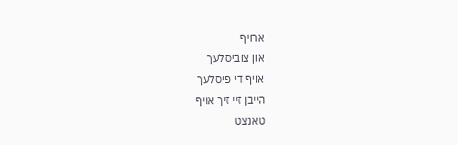ארויף
און צוביסלעך
אויף די פיסלעך
הייבן זיי זיך אויף
טאנצט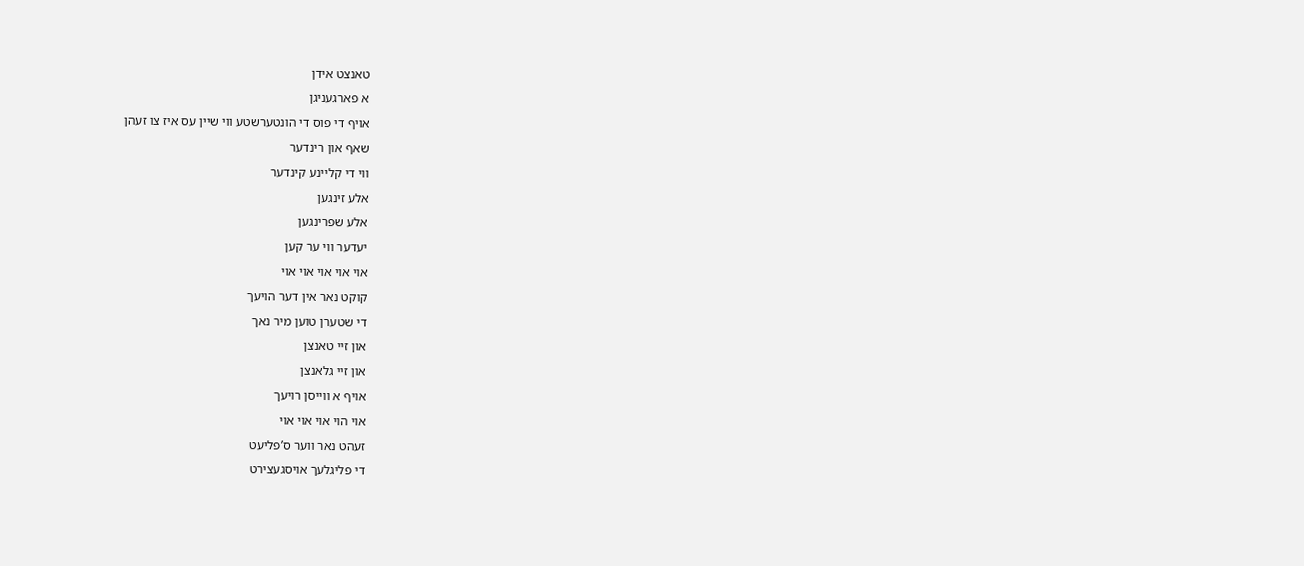טאנצט אידן
א פארגעניגן
אויף די פוס די הונטערשטע ווי שיין עס איז צו זעהן
שאף און רינדער
ווי די קליינע קינדער
אלע זינגען
אלע שפרינגען
יעדער ווי ער קען
אוי אוי אוי אוי אוי
קוקט נאר אין דער הויעך
די שטערן טוען מיר נאך
און זיי טאנצן
און זיי גלאנצן
אויף א ווייסן רויעך
אוי הוי אוי אוי אוי
זעהט נאר ווער ס’פליעט
די פליגלעך אויסגעצירט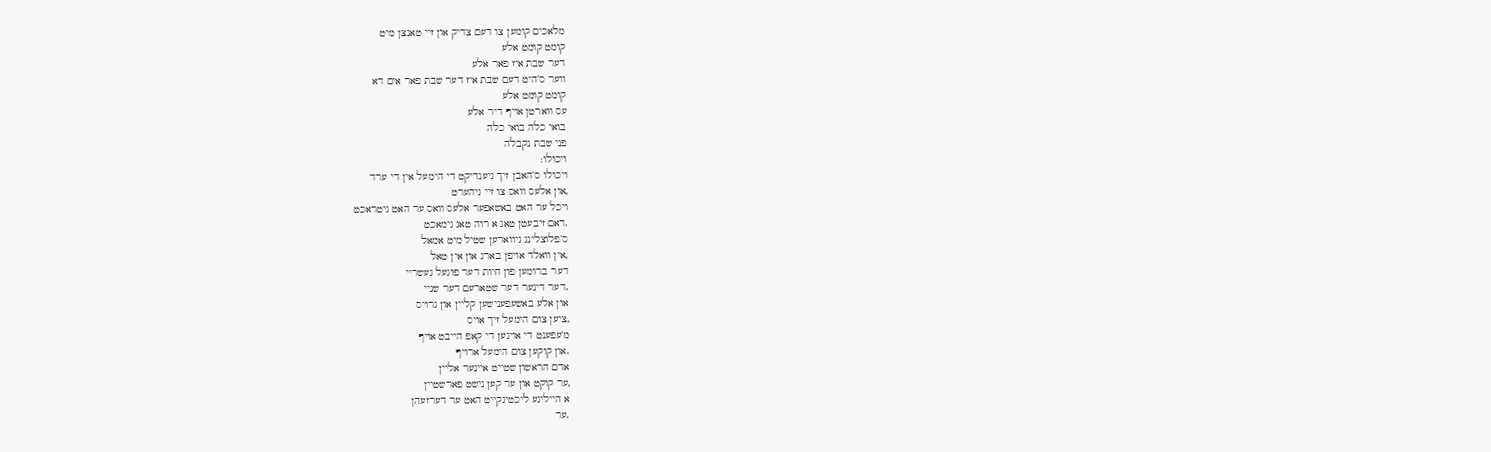מלאכים קומען צו דעם צדיק און זיי טאנצן מיט
קומט קומט אלע
דער שבת איז פאר אלע
ווער ס’היט דעם שבת איז דער שבת פאר אים דא
קומט קומט אלע
עס ווארטן אויף דיר אלע
בואי כלה בואי כלה
פני שבת נקבלה
ויכולו:
ויכולו ס’האבן זיך גיענדיקט די הימעל אין די ערד
,און אלעס וואס צו זיי גיהערט
ויכל ער האט באשאפער אלעס וואס ער האט גיטראכט
.דאם זיבעטן טאג א רוה טאג גימאכט
ס’פלוצלינג גיווארען שטיל מיט אמאל
,אין וואלד אויפן בארג און אין טאל
דער ברומען פון חיות דער פוגעל געשריי
.דער דינער דער שטארעם דער שניי
און אלע באשעפענישען קליין און גרויס
,ציען צום הימעל זיך אויס
מ’עפענט די אויגען די קאפ הייבט אויף
.און קוקען צום הימעל ארויף
אדם הראשון שטייט איינער אליין
,ער קוקט און ער קען נישט פארשטיין
א הייליגע ליכטיגקייט האט ער דערזעהן
.ער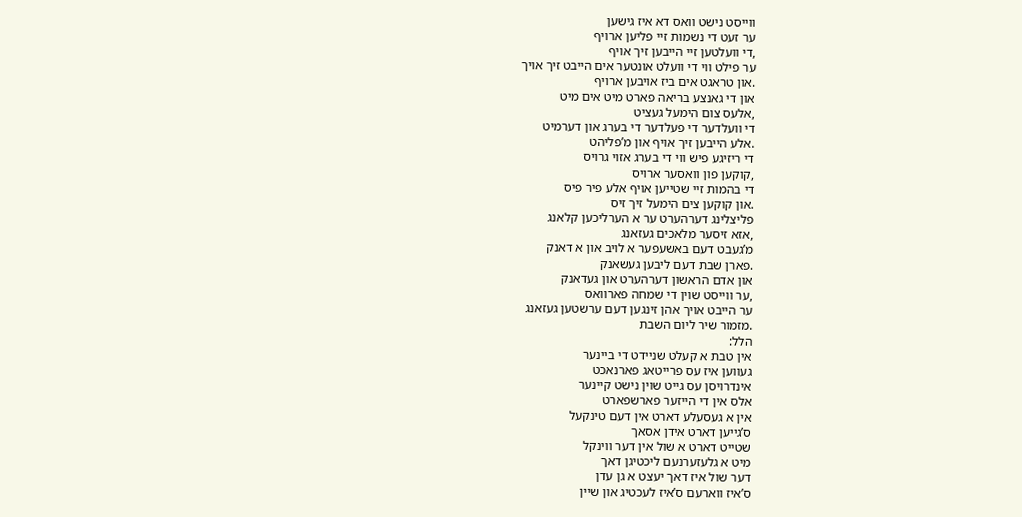ווייסט נישט וואס דא איז גישען
ער זעט די נשמות זיי פליען ארויף
,די וועלטען זיי הייבען זיך אויף
ער פילט ווי די וועלט אונטער אים הייבט זיך אויך
.און טראגט אים ביז אויבען ארויף
און די גאנצע בריאה פארט מיט אים מיט
,אלעס צום הימעל געציט
די וועלדער די פעלדער די בערג און דערמיט
.אלע הייבען זיך אויף און מ’פליהט
די ריזיגע פיש ווי די בערג אזוי גרויס
,קוקען פון וואסער ארויס
די בהמות זיי שטייען אויף אלע פיר פיס
.און קוקען צים הימעל זיך זיס
פליצלינג דערהערט ער א הערליכען קלאנג
,אזא זיסער מלאכים געזאנג
מ’געבט דעם באשעפער א לויב און א דאנק
.פארן שבת דעם ליבען געשאנק
און אדם הראשון דערהערט און געדאנק
,ער ווייסט שוין די שמחה פארוואס
ער הייבט אויך אהן זינגען דעם ערשטען געזאנג
.מזמור שיר ליום השבת
הלל:
אין טבת א קעלט שניידט די ביינער
געווען איז עס פרייטאג פארנאכט
אינדרויסן עס גייט שוין נישט קיינער
אלס אין די הייזער פארשפארט
אין א געסעלע דארט אין דעם טינקעל
ס’גייען דארט אידן אסאך
שטייט דארט א שול אין דער ווינקל
מיט א גלעזערנעם ליכטיגן דאך
דער שול איז דאך יעצט א גן עדן
ס’איז ווארעם ס’איז לעכטיג און שיין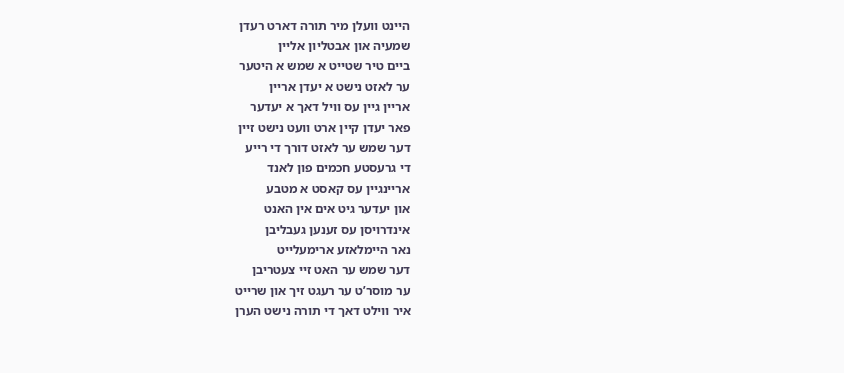היינט וועלן מיר תורה דארט רעדן
שמעיה און אבטליון אליין
ביים טיר שטייט א שמש א היטער
ער לאזט נישט א יעדן אריין
אריין גיין עס וויל דאך א יעדער
פאר יעדן קיין ארט וועט נישט זיין
דער שמש ער לאזט דורך די רייע
די גרעסטע חכמים פון לאנד
אריינגיין עס קאסט א מטבע
און יעדער גיט אים אין האנט
אינדרויסן עס זענען געבליבן
נאר היימלאזע ארימעלייט
דער שמש ער האט זיי צעטריבן
ער מוסר’ט ער רעגט זיך און שרייט
איר ווילט דאך די תורה נישט הערן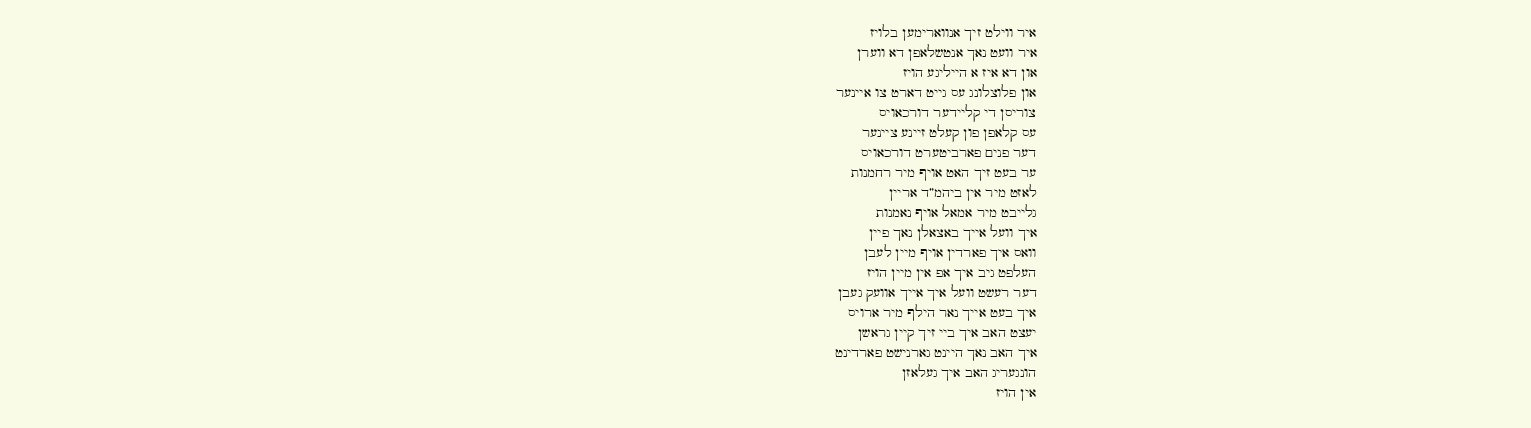איר ווילט זיך אנווארימען בלויז
איר וועט נאך אנטשלאפן דא ווערן
און דא איז א הייליגע הויז
און פלוצלונג עס גייט דארט צו איינער
צוריסן די קליידער דורכאויס
עס קלאפן פון קעלט זיינע ציינער
דער פנים פארביטערט דורכאויס
ער בעט זיך האט אויף מיר רחמנות
לאזט מיר אין ביהמ”ד אריין
גלייבט מיר אמאל אויף נאמנות
איך וועל אייך באצאלן נאך פיין
וואס איך פארדין אויף מיין לעבן
העלפט גיב איך אפ אין מיין הויז
דער רעשט וועל איך אייך אוועק געבן
איך בעט אייך נאר הילף מיר ארויס
יעצט האב איך ביי זיך קיין גראשן
איך האב נאך היינט גארנישט פארדינט
הונגעריג האב איך געלאזן
אין הויז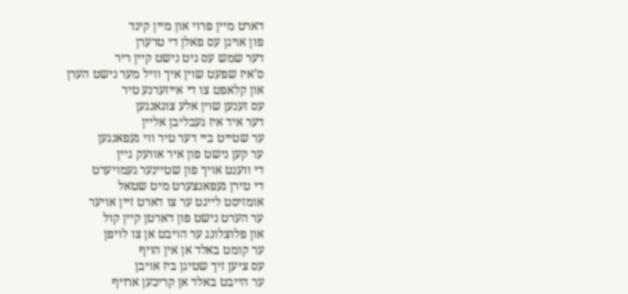דארט מיין פרוי און מיין קינד
פון אויגן עס פאלן די טרערן
דער שמש עס גיט נישט קיין ריר
ס’איז שפעט שוין איך וויל מער נישט הערן
און קלאפט צו די אייזערנע טיר
עס זענען שוין אלע צוגאנגען
דער איד איז געבליבן אליין
ער שטייט ביי דער טיר ווי געפאנגען
ער קען נישט פון איר אוועק גיין
די ווענט אויך פון שטיינער געמויערט
די טירן געפאנצערט מיט שטאל
אומזיסט לייגט ער צו דארט זיין אויער
ער הערט נישט פון דארטן קיין קול
און פלוצלונג ער הויבט אן צו לויפן
ער קומט באלד אן אין הויף
עס ציען זיך שטיגן ביז אויבן
ער הייבט באלד אן קריכען ארויף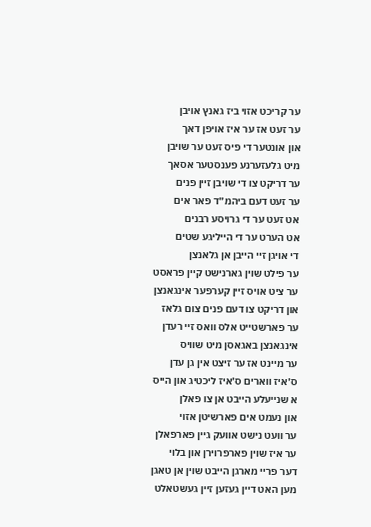ער קריכט אזוי ביז גאנץ אויבן
ער זעט אז ער איז אויפן דאך
און אונטער די פיס זעט ער שויבן
מיט גלעזערנע פענסטער אסאך
ער דריקט צו די שויבן זיין פנים
ער זעט דעם ביהמ”ד פאר אים
אט זעט ער די גרויסע רבנים
אט הערט ער די הייליגע שטים
די אויגן זיי הייבן אן גלאנצן
ער פילט שוין גארנישט קיין פראסט
ער ציט אויס זיין קערפער אינגאנצן
און דריקט צו דעם פנים צום גלאז
ער פארשטייט אלס וואס זיי רעדן
אינגאנצן באגאסן מיט שוויס
ער מיינט אז ער זיצט אין גן עדן
ס’איז ווארים ס’איז ליכטיג און הייס
א שנייעלע הייבט אן צו פאלן
און נעמט אים פארשיטן אזוי
ער וועט נישט אוועק גיין פארפאלן
ער איז שוין פארפרוירן און בלוי
דער פריי מארגן הייבט שוין אן טאגן
מען האט דיין געזען זיין געשטאלט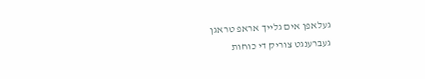געלאפן אים גלייך אראפ טראגן
געברענגט צוריק די כוחות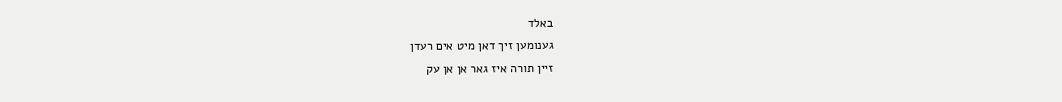באלד
גענומען זיך דאן מיט אים רעדן
זיין תורה איז גאר אן אן עק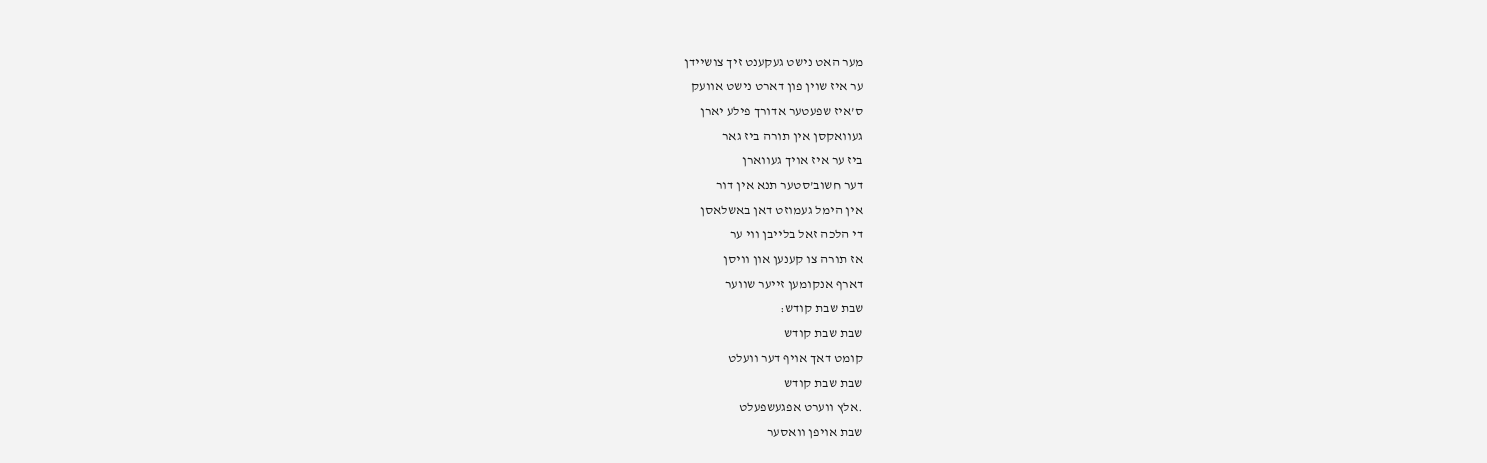מער האט נישט געקענט זיך צושיידן
ער איז שוין פון דארט נישט אוועק
ס’איז שפעטער אדורך פילע יארן
געוואקסן אין תורה ביז גאר
ביז ער איז אויך געווארן
דער חשוב’סטער תנא אין דור
אין הימל געמוזט דאן באשלאסן
די הלכה זאל בלייבן ווי ער
אז תורה צו קענען און וויסן
דארף אנקומען זייער שווער
שבת שבת קודש:
שבת שבת קודש
קומט דאך אויף דער וועלט
שבת שבת קודש
.אלץ ווערט אפגעשפעלט
שבת אויפן וואסער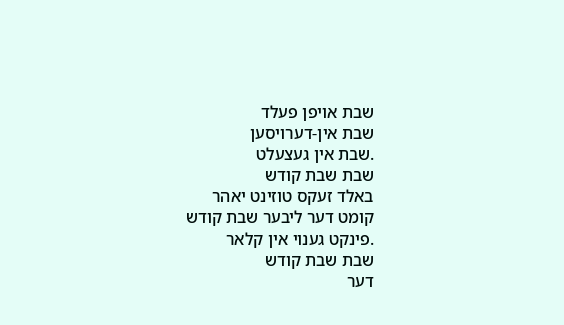שבת אויפן פעלד
שבת אין-דערויסען
.שבת אין געצעלט
שבת שבת קודש
באלד זעקס טוזינט יאהר
קומט דער ליבער שבת קודש
.פינקט גענוי אין קלאר
שבת שבת קודש
דער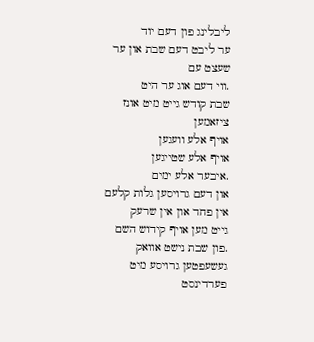ליבלינג פון דעם יוד
ער ליבט דעם שבת און ער שעצט עם
.ווי דעם אוג ער היט
שבת קודש גייט מיט אונז ציזאמען
אויף אלע וועגען
אויף אלע שטייגען
.איבער אלע ימים
און דעם גרויסען גלות קלעם
אין פחד און אין שרעק
גייט מען אויף קידוש השם
.פון שבת נישט אוואק
געשעפטען גרויסע מיט פערדינסט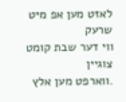לאזט מען אפ מיט שרעק
ווי דער שבת קומט צוגיין
.ווארפט מען אלץ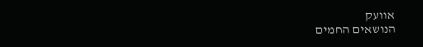אוועק
הנושאים החמים